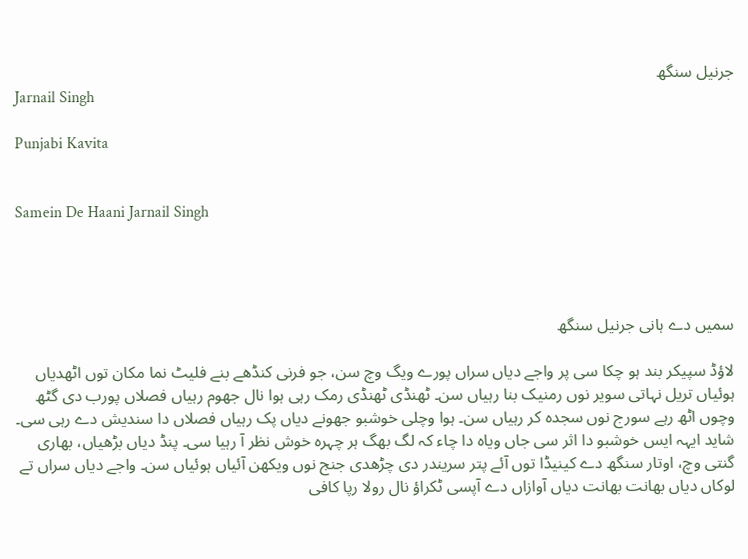جرنیل سنگھ
Jarnail Singh

Punjabi Kavita


Samein De Haani Jarnail Singh




سمیں دے ہانی جرنیل سنگھ

لاؤڈ سپیکر بند ہو چکا سی پر واجے دیاں سراں پورے ویگ وچ سن، جو فرنی کنڈھے بنے فلیٹ نما مکان توں اٹھدیاں ہوئیاں تریل نہاتی سویر نوں رمنیک بنا رہیاں سن۔ ٹھنڈی ٹھنڈی رمک رہی ہوا نال جھوم رہیاں فصلاں پورب دی گٹھ وچوں اٹھ رہے سورج نوں سجدہ کر رہیاں سن۔ ہوا وچلی خوشبو جھونے دیاں پک رہیاں فصلاں دا سندیش دے رہی سی۔ شاید ایہہ ایس خوشبو دا اثر سی جاں ویاہ دا چاء کہ لگ بھگ ہر چہرہ خوش نظر آ رہیا سی۔ پنڈ دیاں بڑھیاں، بھاری گنتی وچ، اوتار سنگھ دے کینیڈا توں آئے پتر سریندر دی چڑھدی جنج نوں ویکھن آئیاں ہوئیاں سن۔ واجے دیاں سراں تے لوکاں دیاں بھانت بھانت دیاں آوازاں دے آپسی ٹکراؤ نال رولا رپا کافی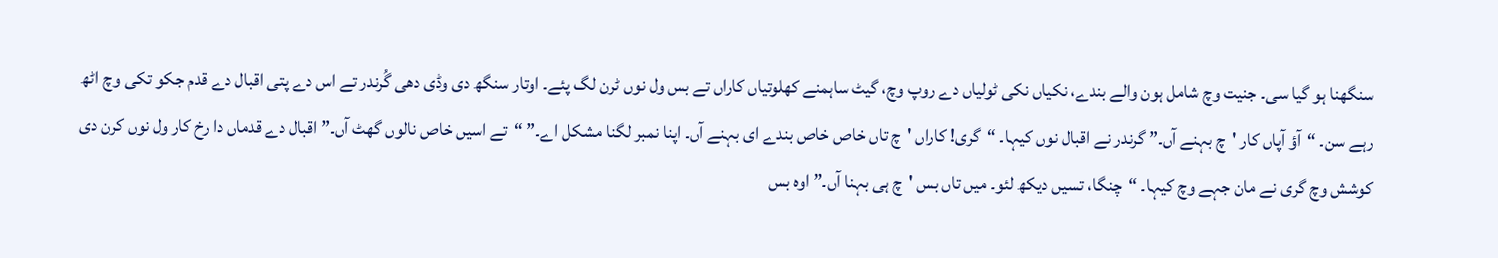سنگھنا ہو گیا سی۔ جنیت وچ شامل ہون والے بندے، نکیاں نکی ٹولیاں دے روپ وچ، گیٹ ساہمنے کھلوتیاں کاراں تے بس ول نوں ٹرن لگ پئے۔ اوتار سنگھ دی وڈی دھی گُرندر تے اس دے پتی اقبال دے قدم جکو تکی وچ اٹھ رہے سن۔ “آؤ آپاں کار 'چ بہنے آں۔” گرندر نے اقبال نوں کیہا۔ “گری! کاراں 'چ تاں خاص خاص بندے ای بہنے آں۔ اپنا نمبر لگنا مشکل اے۔” “تے اسیں خاص نالوں گھٹ آں۔” اقبال دے قدماں دا رخ کار ول نوں کرن دی کوشش وچ گری نے مان جہے وچ کیہا۔ “چنگا، تسیں دیکھ لئو۔ میں تاں بس 'چ ہی بہنا آں۔” اوہ بس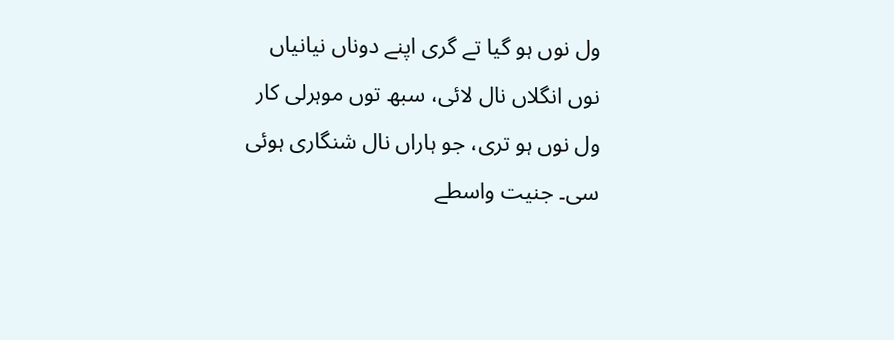ول نوں ہو گیا تے گری اپنے دوناں نیانیاں نوں انگلاں نال لائی، سبھ توں موہرلی کار ول نوں ہو تری، جو ہاراں نال شنگاری ہوئی سی۔ جنیت واسطے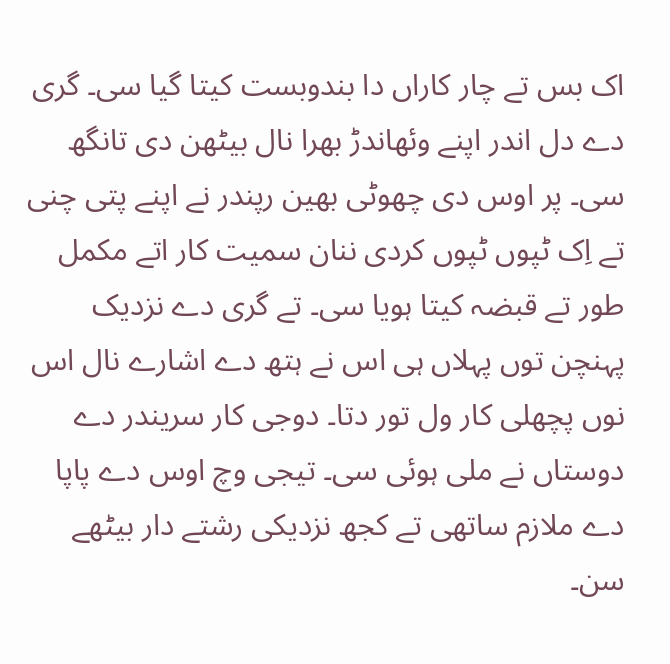اک بس تے چار کاراں دا بندوبست کیتا گیا سی۔ گری دے دل اندر اپنے وئھاندڑ بھرا نال بیٹھن دی تانگھ سی۔ پر اوس دی چھوٹی بھین رپندر نے اپنے پتی چنی تے اِک ٹپوں ٹپوں کردی ننان سمیت کار اتے مکمل طور تے قبضہ کیتا ہویا سی۔ تے گری دے نزدیک پہنچن توں پہلاں ہی اس نے ہتھ دے اشارے نال اس نوں پچھلی کار ول تور دتا۔ دوجی کار سریندر دے دوستاں نے ملی ہوئی سی۔ تیجی وچ اوس دے پاپا دے ملازم ساتھی تے کجھ نزدیکی رشتے دار بیٹھے سن۔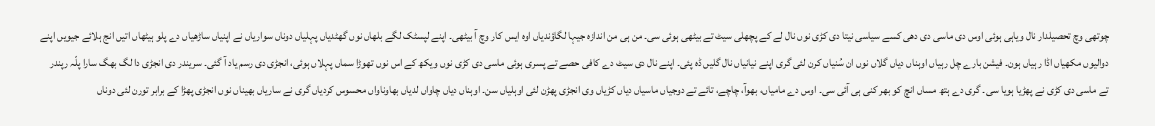چوتھی وچ تحصیلدار نال ویاہی ہوئی اوس دی ماسی دی دھی کسے سیاسی نیتا دی کڑی نوں نال لے کے پچھلی سیٹ تے بیٹھی ہوئی سی۔ من ہی من اندازہ جیہا لگاؤندیاں اوہ ایس کار وچ آ بیٹھی۔ اپنے لپسٹک لگے بلھاں نوں گھٹدیاں پہلیاں دوناں سواریاں نے اپنیاں ساڑھیاں دے پلو ہیٹھاں اتیں انج ہلائے جیویں اپنے دوالیوں مکھیاں اڈا رہیاں ہون۔ فیشن بارے چل رہیاں اوہناں دیاں گلاں نوں ان سُنیاں کرن لئی گری اپنے نیانیاں نال گلیں ڈہ پئی۔ اپنے نال دی سیٹ دے کافی حصے تے پسری ہوئی ماسی دی کڑی نوں ویکھ کے اس نوں تھوڑا سماں پہلاں ہوئی، انجڑی دی رسم یاد آ گئی۔ سریندر دی انجڑی دا لگ بھگ سارا پلّہ رپندر تے ماسی دی کڑی نے پھڑیا ہویا سی۔ گری دے ہتھ مساں انچ کو بھر کنی ہی آئی سی۔ اوس دے مامیاں، بھوآ، چاچے، تائے تے دوجیاں ماسیاں دیاں کڑیاں وی انجڑی پھڑن لئی اوہلیاں سن۔ اوہناں دیاں چاواں لدیاں بھاوناواں محسوس کردیاں گری نے ساریاں بھیناں نوں انجڑی پھڑا کے برابر تورن لئی دوناں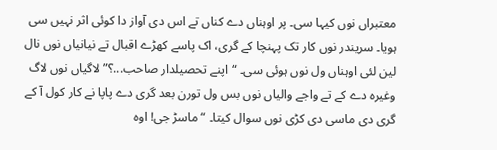معتبراں نوں کیہا سی۔ پر اوہناں دے کناں تے اس دی آواز دا کوئی اثر نہیں سی ہویا۔ سریندر نوں کار تک پہنچا کے گری، اک پاسے کھڑے اقبال تے نیانیاں نوں نال لین لئی اوہناں ول نوں ہوئی سی۔ “اپنے تحصیلدار صاحب...؟” لاگیاں نوں لاگ وغیرہ دے کے تے واجے والیاں نوں بس ول تورن بعد گری دے پاپا نے کار کول آ کے گری دی ماسی دی کڑی نوں سوال کیتا۔ “ماسڑ جی! اوہ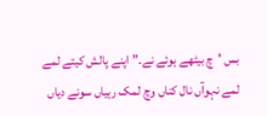بس 'چ بیٹھے ہوئے نے۔” اپنے پالش کیتے لمے لمے نہوآں نال کناں وچ لمک رہیاں سونے دیاں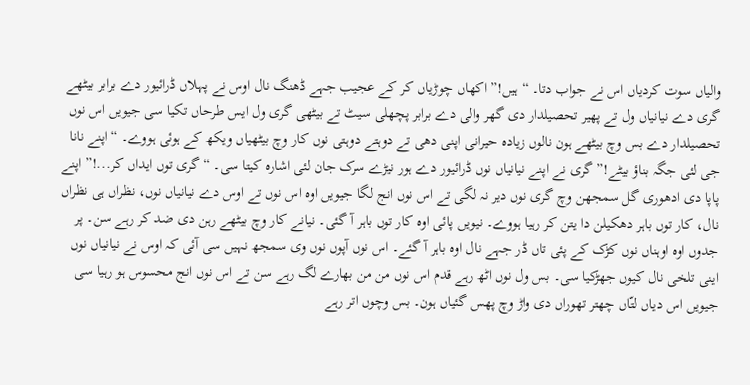والیاں سوت کردیاں اس نے جواب دتا۔ “ہیں!” اکھاں چوڑیاں کر کے عجیب جہے ڈھنگ نال اوس نے پہلاں ڈرائیور دے برابر بیٹھے گری دے نیانیاں ول تے پھیر تحصیلدار دی گھر والی دے برابر پچھلی سیٹ تے بیٹھی گری ول ایس طرحاں تکیا سی جیویں اس نوں تحصیلدار دے بس وچ بیٹھے ہون نالوں زیادہ حیرانی اپنی دھی تے دوہتے دوہتی نوں کار وچ بیٹھیاں ویکھ کے ہوئی ہووے۔ “اپنے نانا جی لئی جگہ بناؤ بیٹے!” گری نے اپنے نیانیاں نوں ڈرائیور دے ہور نیڑے سرک جان لئی اشارہ کیتا سی۔ “گری توں ایداں کر...!” اپنے پاپا دی ادھوری گل سمجھن وچ گری نوں دیر نہ لگی تے اس نوں انج لگا جیویں اوہ اس نوں تے اوس دے نیانیاں نوں، نظراں ہی نظراں نال، کار توں باہر دھکیلن دا یتن کر رہیا ہووے۔ نیویں پائی اوہ کار توں باہر آ گئی۔ نیانے کار وچ بیٹھے رہن دی ضد کر رہے سن۔ پر جدوں اوہ اوہناں نوں کڑک کے پئی تاں ڈر جہے نال اوہ باہر آ گئے۔ اس نوں آپوں نوں وی سمجھ نہیں سی آئی کہ اوس نے نیانیاں نوں اینی تلخی نال کیوں جھڑکیا سی۔ بس ول نوں اٹھ رہے قدم اس نوں من من بھارے لگ رہے سن تے اس نوں انج محسوس ہو رہیا سی جیویں اس دیاں لتّاں چھتر تھوراں دی واڑ وچ پھس گئیاں ہون۔ بس وچوں اتر رہے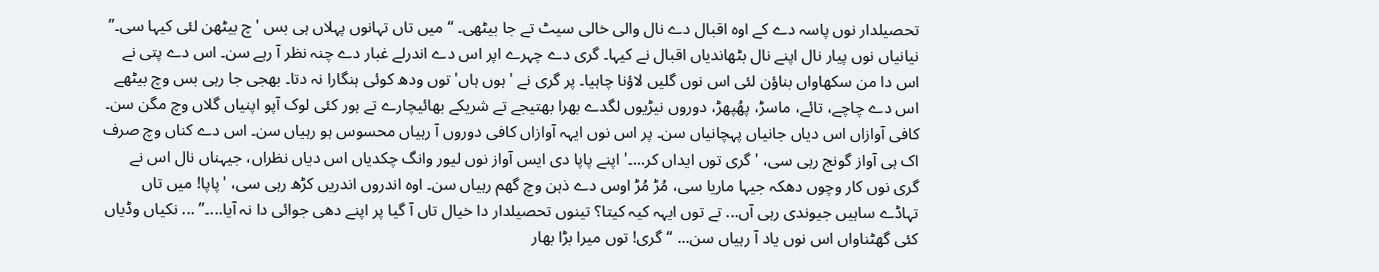تحصیلدار نوں پاسہ دے کے اوہ اقبال دے نال والی خالی سیٹ تے جا بیٹھی۔ “میں تاں تہانوں پہلاں ہی بس 'چ بیٹھن لئی کیہا سی۔” نیانیاں نوں پیار نال اپنے نال بٹھاندیاں اقبال نے کیہا۔ گری دے چہرے اپر اس دے اندرلے غبار دے چنہ نظر آ رہے سن۔ اس دے پتی نے اس دا من سکھاواں بناؤن لئی اس نوں گلیں لاؤنا چاہیا۔ پر گری نے 'ہوں ہاں' توں ودھ کوئی ہنگارا نہ دتا۔ بھجی جا رہی بس وچ بیٹھے اس دے چاچے، تائے، ماسڑ، پھُپھڑ، دوروں نیڑیوں لگدے بھرا بھتیجے تے شریکے بھائیچارے تے ہور کئی لوک آپو اپنیاں گلاں وچ مگن سن۔ کافی آوازاں اس دیاں جانیاں پہچانیاں سن۔ پر اس نوں ایہہ آوازاں کافی دوروں آ رہیاں محسوس ہو رہیاں سن۔ اس دے کناں وچ صرف اک ہی آواز گونج رہی سی، 'گری توں ایداں کر...۔' اپنے پاپا دی ایس آواز نوں لیور وانگ چکدیاں اس دیاں نظراں، جیہناں نال اس نے گری نوں کار وچوں دھکہ جیہا ماریا سی، مُڑ مُڑ اوس دے ذہن وچ گھم رہیاں سن۔ اوہ اندروں اندریں کڑھ رہی سی، 'پاپا! میں تاں تہاڈے ساہیں جیوندی رہی آں... تے توں ایہہ کیہ کیتا؟ تینوں تحصیلدار دا خیال تاں آ گیا پر اپنے دھی جوائی دا نہ آیا...۔” ... نکیاں وڈیاں کئی گھٹناواں اس نوں یاد آ رہیاں سن... “گری! توں میرا بڑا بھار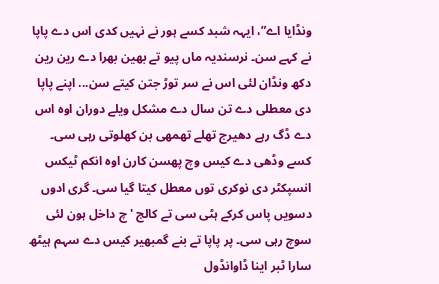ونڈایا اے”، ایہہ شبد کسے ہور نے نہیں کدی اس دے پاپا نے کہے سن۔ نرسندیہ ماں پیو تے بھین بھرا دے رین رین دکھ ونڈان لئی اس نے سر توڑ جتن کیتے سن... اپنے پاپا دی معطلی دے تن سال دے مشکل ویلے دوران اوہ اس دے ڈگ رہے دھیرج تھلے تھمھی بن کھلوتی رہی سی۔ کسے وڈھی دے کیس وچ پھسن کارن اوہ انکم ٹیکس انسپکٹر دی نوکری توں معطل کیتا گیا سی۔ گری ادوں دسویں پاس کرکے ہٹی سی تے کالج 'چ داخل ہون لئی سوچ رہی سی۔ پر پاپا تے بنے گمبھیر کیس دے سہم ہیٹھ سارا ٹبر اینا ڈاوانڈول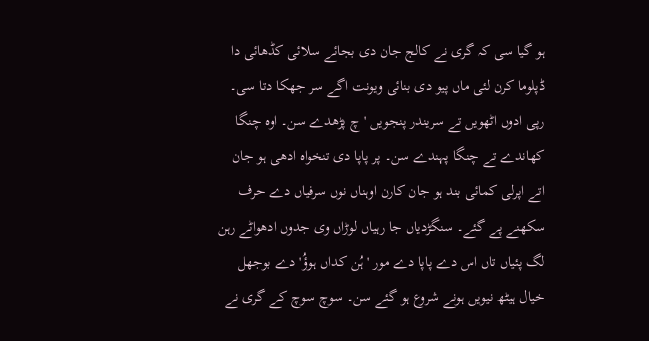ہو گیا سی کہ گری نے کالج جان دی بجائے سلائی کڈھائی دا ڈپلوما کرن لئی ماں پیو دی بنائی ویونت اگے سر جھکا دتا سی۔ رپی ادوں اٹھویں تے سریندر پنجویں 'چ پڑھدے سن۔ اوہ چنگا کھاندے تے چنگا پہندے سن۔ پر پاپا دی تنخواہ ادھی ہو جان اتے اپرلی کمائی بند ہو جان کارن اوہناں نوں سرفیاں دے حرف سکھنے پے گئے۔ سنگڑدیاں جا رہیاں لوڑاں وی جدوں ادھواٹے رہن لگ پئیاں تاں اس دے پاپا دے مور 'ہُن کداں ہوؤُ' دے بوجھل خیال ہیٹھ نیویں ہونے شروع ہو گئے سن۔ سوچ سوچ کے گری نے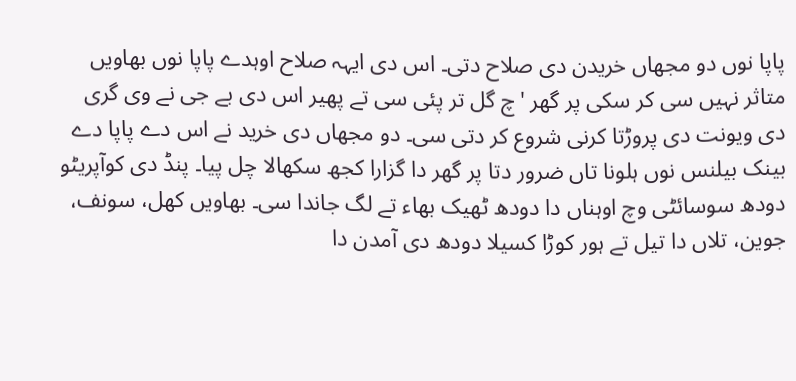پاپا نوں دو مجھاں خریدن دی صلاح دتی۔ اس دی ایہہ صلاح اوہدے پاپا نوں بھاویں متاثر نہیں سی کر سکی پر گھر 'چ گل تر پئی سی تے پھیر اس دی بے جی نے وی گری دی ویونت دی پروڑتا کرنی شروع کر دتی سی۔ دو مجھاں دی خرید نے اس دے پاپا دے بینک بیلنس نوں ہلونا تاں ضرور دتا پر گھر دا گزارا کجھ سکھالا چل پیا۔ پنڈ دی کوآپریٹو دودھ سوسائٹی وچ اوہناں دا دودھ ٹھیک بھاء تے لگ جاندا سی۔ بھاویں کھل، سونف، جوین، تلاں دا تیل تے ہور کوڑا کسیلا دودھ دی آمدن دا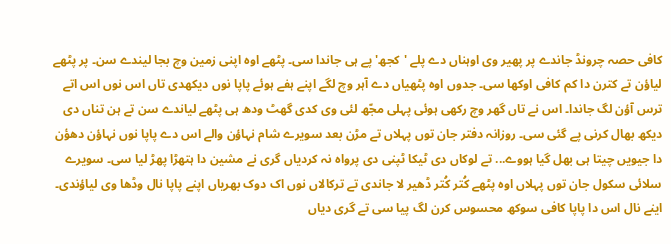کافی حصہ چرونڈ جاندے پر پھیر وی اوہناں دے پلے 'کجھ' پے ہی جاندا سی۔ پٹھے اوہ اپنی زمین وچ بجا لیندے سن۔ پر پٹھے لیاؤن تے کترن دا کم کافی اوکھا سی۔ جدوں اوہ پٹھیاں دے آہر وچ لگے اپنے ہفے ہوئے پاپا نوں دیکھدی تاں اس نوں اس اتے ترس آؤن لگ جاندا۔ اس نے تاں گھر وچ رکھی ہوئی پہلی مجّھ لئی وی کدی گھٹ ودھ ہی پٹھے لیاندے سن تے ہن تناں دی دیکھ بھال کرنی پے گئی سی۔ روزانہ دفتر جان توں پہلاں تے مڑن بعد سویرے شام نہاؤن والے اس دے پاپا نوں نہاؤن دھؤن دا جیویں چیتا ہی بھل گیا ہووے... تے لوکاں دی ٹیکا ٹپنی دی پرواہ نہ کردیاں گری نے مشین دا ہتھڑا پھڑ لیا سی۔ سویرے سلائی سکول جان توں پہلاں اوہ پٹھے کُتر کُتر ڈھیر لا جاندی تے ترکالاں نوں اک دوک بھریاں اپنے پاپا نال وڈھا وی لیاؤندی۔ اینے نال اس دا پاپا کافی سوکھ محسوس کرن لگ پیا سی تے گری دیاں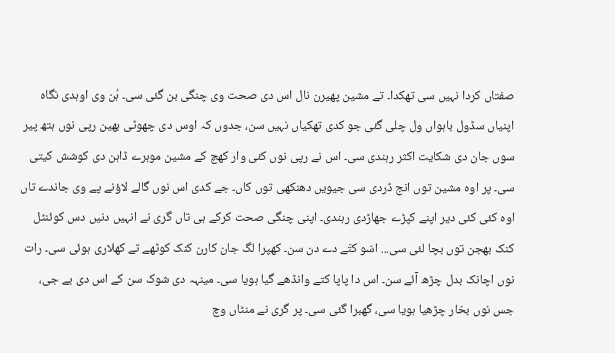صفتاں کردا نہیں سی تھکدا۔ تے مشین پھیرن نال اس دی صحت وی چنگی بن گئی سی۔ ہُن وی اوہدی نگاہ اپنیاں سڈول باہواں ول چلی گئی جو کدی تھکیاں نہیں سن، جدوں کہ اوس دی چھوٹی بھین رپی نوں ہتھ پیر سوں جان دی شکایت اکثر رہندی سی۔ اس نے رپی نوں کئی وار کھچ کے مشین موہرے ڈاہن دی کوشش کیتی سی۔ پر اوہ مشین توں انج ڈردی سی جیویں دھنکھی توں کاں۔ جے کدی اس نوں گالے لاؤنے پے وی جاندے تاں اوہ کئی کئی دیر اپنے کپڑے جھاڑدی رہندی۔ اپنی چنگی صحت کرکے ہی تاں گری نے انہیں دنیں دس کوئنٹل کنک بھجن توں بچا لئی سی... اسّو کتَے دے دن سن۔ کھپرا لگ جان کارن کنک کوٹھے تے کھلاری ہوئی سی۔ رات نوں اچانک بدل چڑھ آئے سن۔ اس دا پاپا کتے وانڈھے گیا ہویا سی۔ مینہہ دی شوک سن کے اس دی بے جی، جس نوں بخار چڑھیا ہویا سی، گھبرا گئی سی۔ پر گری نے منٹاں وچ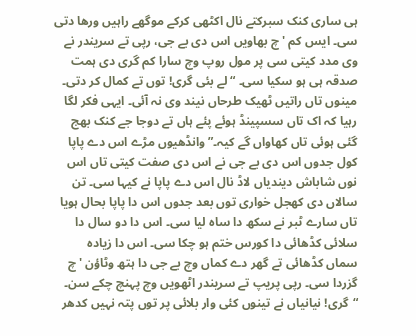ہی ساری کنک سبرکتے نال اکٹھی کرکے موگھے راہیں ورھا دتی سی۔ ایس کم 'چ بھاویں اس دی بے جی، رپی تے سریندر نے وی مدد کیتی سی پر مول روپ وچ سارا کم گری دی ہمت صدقہ ہی ہو سکیا سی۔ “لے بئی گری! توں تے کمال کر دتی۔ مینوں تاں راتیں ٹھیک طرحاں نیند وی نہ آئی۔ ایہی فکر لگا رہیا کہ اک تاں سسپینڈ ہوئے پئے ہاں تے دوجا جے کنک بھج گئی ہوئی تاں کھاواں گے کیہ۔” وانڈھیوں مڑے اس دے پاپا کول جدوں اس دی بے جی نے اس دی صفت کیتی تاں اس نوں شاباش دیندیاں لاڈ نال اس دے پاپا نے کیہا سی۔ تن سالاں دی کھجل خواری توں بعد جدوں اس دا پاپا بحال ہویا تاں سارے ٹبر نے سکھ دا ساہ لیا سی۔ اس دا دو سال دا سلائی کڈھائی دا کورس ختم ہو چکا سی۔ اس دا زیادہ سماں کڈھائی تے گھر دے کماں وچ بے جی دا ہتھ وٹاؤن 'چ گزردا سی۔ رپی پریپ تے سریندر اٹھویں وچ پہنچ چکے سن۔ “گری! نیانیاں نے تینوں کئی وار بلائی پر توں پتہ نہیں کدھر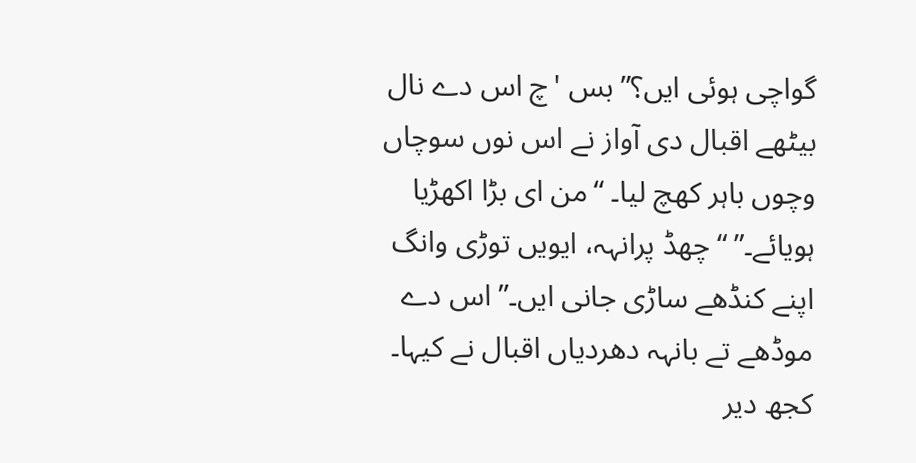گواچی ہوئی ایں؟” بس 'چ اس دے نال بیٹھے اقبال دی آواز نے اس نوں سوچاں وچوں باہر کھچ لیا۔ “من ای بڑا اکھڑیا ہویائے۔” “چھڈ پرانہہ، ایویں توڑی وانگ اپنے کنڈھے ساڑی جانی ایں۔” اس دے موڈھے تے بانہہ دھردیاں اقبال نے کیہا۔ کجھ دیر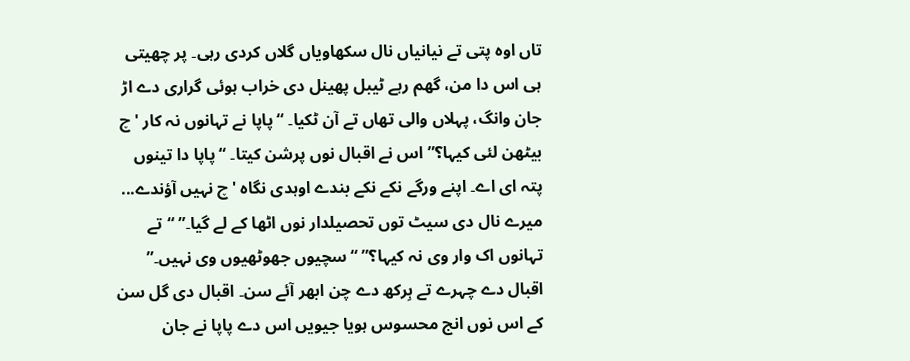تاں اوہ پتی تے نیانیاں نال سکھاویاں گلاں کردی رہی۔ پر چھیتی ہی اس دا من، گھم رہے ٹیبل پھینل دی خراب ہوئی گراری دے اڑ جان وانگ، پہلاں والی تھاں تے آن ٹکیا۔ “پاپا نے تہانوں نہ کار 'چ بیٹھن لئی کیہا؟” اس نے اقبال نوں پرشن کیتا۔ “پاپا دا تینوں پتہ ای اے۔ اپنے ورگے نکے نکے بندے اوہدی نگاہ 'چ نہیں آؤندے... میرے نال دی سیٹ توں تحصیلدار نوں اٹھا کے لے گیا۔” “تے تہانوں اک وار وی نہ کیہا؟” “سچیوں جھوٹھیوں وی نہیں۔” اقبال دے چہرے تے ہِرکھ دے چن ابھر آئے سن۔ اقبال دی گل سن کے اس نوں انج محسوس ہویا جیویں اس دے پاپا نے جان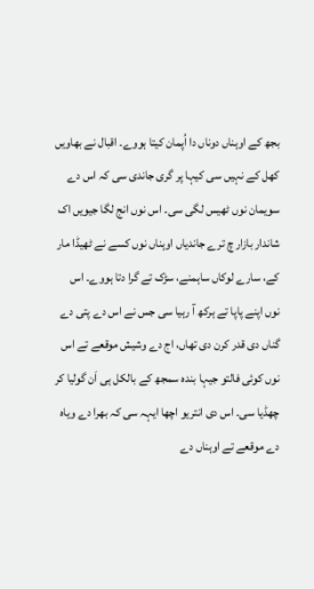بجھ کے اوہناں دوناں دا اُپمان کیتا ہووے۔ اقبال نے بھاویں کھل کے نہیں سی کیہا پر گری جاندی سی کہ اس دے سویمان نوں ٹھیس لگی سی۔ اس نوں انج لگا جیویں اک شاندار بازار چ ترے جاندیاں اوہناں نوں کسے نے ٹھیڈا مار کے، سارے لوکاں ساہمنے، سڑک تے گرا دتا ہووے۔ اس نوں اپنے پاپا تے ہرکھ آ رہیا سی جس نے اس دے پتی دے گناں دی قدر کرن دی تھاں، اج دے وشیش موقعے تے اس نوں کوئی فالتو جیہا بندہ سمجھ کے بالکل ہی اَن گولیا کر چھڈیا سی۔ اس دی انتریو اچھا ایہہ سی کہ بھرا دے ویاہ دے موقعے تے اوہناں دے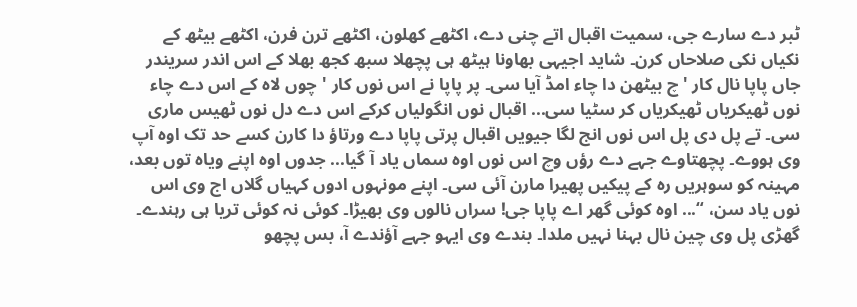ٹبر دے سارے جی، سمیت اقبال اتے چنی دے، اکٹھے کھلون، اکٹھے ترن فرن، اکٹھے بیٹھ کے نکیاں نکی صلاحاں کرن۔ شاید اجیہی بھاونا ہیٹھ ہی پچھلا سبھ کجھ بھلا کے اس اندر سریندر جاں پاپا نال کار 'چ بیٹھن دا چاء امڈ آیا سی۔ پر پاپا نے اس نوں کار 'چوں لاہ کے اس دے چاء نوں ٹھیکریاں ٹھیکریاں کر سٹیا سی... اقبال نوں انگولیاں کرکے اس دے دل نوں ٹھیس ماری سی۔ تے پل دی پل اس نوں انج لگا جیویں اقبال پرتی پاپا دے ورتاؤ دا کارن کسے حد تک اوہ آپ وی ہووے۔ پچھتاوے جہے دے رؤں وچ اس نوں اوہ سماں یاد آ گیا... جدوں اوہ اپنے ویاہ توں بعد، مہینہ کو سوہریں رہ کے پیکیں پھیرا مارن آئی سی۔ اپنے مونہوں ادوں کہیاں گلاں اج وی اس نوں یاد سن، “... اوہ کوئی گھر اے پاپا جی! سراں نالوں وی بھیڑا۔ کوئی نہ کوئی تریا ہی رہندے۔ گھڑی پل وی چین نال بہنا نہیں ملدا۔ بندے وی ایہو جہے آؤندے آ، بس پچھو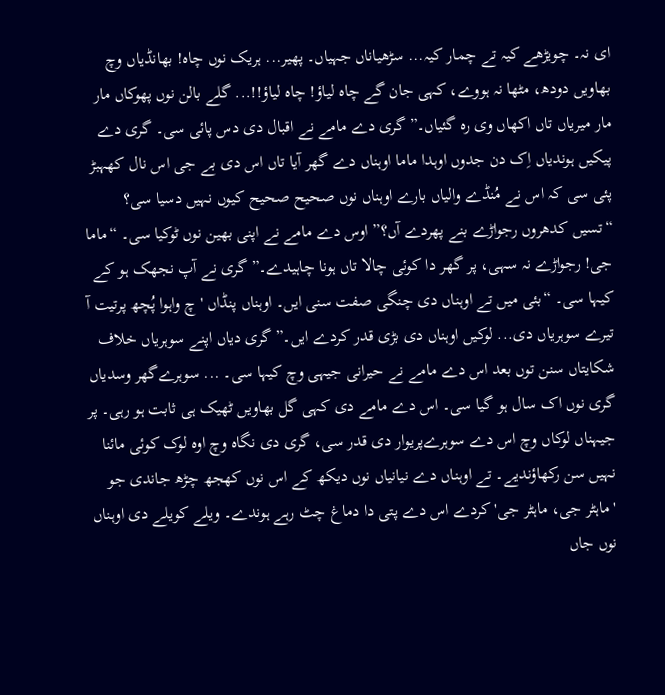ای نہ۔ چویڑھے کیہ تے چمار کیہ... سڑھیاناں جہیاں۔ پھیر... ہریک نوں چاہ! بھانڈیاں وچ بھاویں دودھ، مٹھا نہ ہووے، کہی جان گے چاہ لیاؤ! چاہ لیاؤ!!... گلے بالن نوں پھوکاں مار مار میریاں تاں اکھاں وی رہ گئیاں۔” گری دے مامے نے اقبال دی دس پائی سی۔ گری دے پیکیں ہوندیاں اِک دن جدوں اوہدا ماما اوہناں دے گھر آیا تاں اس دی بے جی اس نال کھہبڑ پئی سی کہ اس نے مُنڈے والیاں بارے اوہناں نوں صحیح صحیح کیوں نہیں دسیا سی؟ “تسیں کدھروں رجواڑے بنے پھردے آں؟” اوس دے مامے نے اپنی بھین نوں ٹوکیا سی۔ “ماما جی! رجواڑے نہ سہی، پر گھر دا کوئی چالا تاں ہونا چاہیدے۔” گری نے آپ نجھک ہو کے کیہا سی۔ “بئی میں تے اوہناں دی چنگی صفت سنی ایں۔ اوہناں پنڈاں 'چ واہوا پُچھ پرتیت آ تیرے سوہریاں دی... لوکیں اوہناں دی بڑی قدر کردے ایں۔” گری دیاں اپنے سوہریاں خلاف شکایتاں سنن توں بعد اس دے مامے نے حیرانی جیہی وچ کیہا سی۔ ... سوہرےگھر وسدیاں گری نوں اک سال ہو گیا سی۔ اس دے مامے دی کہی گل بھاویں ٹھیک ہی ثابت ہو رہی۔ پر جیہناں لوکاں وچ اس دے سوہرےپریوار دی قدر سی، گری دی نگاہ وچ اوہ لوک کوئی مائنا نہیں سن رکھاؤندیے۔ تے اوہناں دے نیانیاں نوں دیکھ کے اس نوں کھجھ چڑھ جاندی جو 'ماہٹر جی، ماہٹر جی' کردے اس دے پتی دا دماغ چٹ رہے ہوندے۔ ویلے کویلے دی اوہناں نوں جاں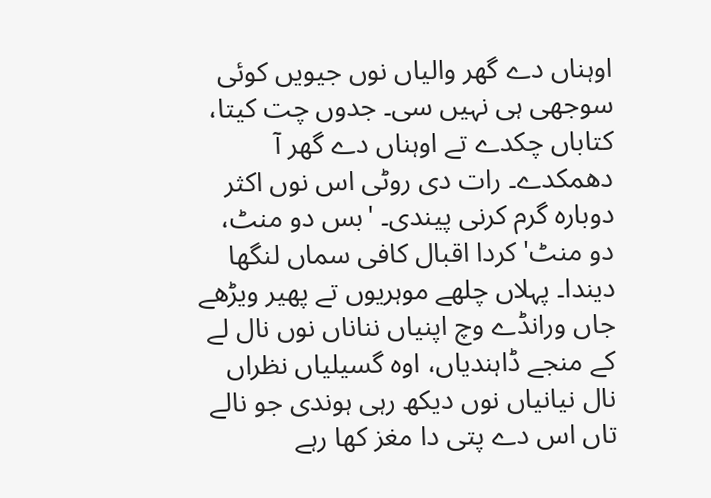اوہناں دے گھر والیاں نوں جیویں کوئی سوجھی ہی نہیں سی۔ جدوں چت کیتا، کتاباں چکدے تے اوہناں دے گھر آ دھمکدے۔ رات دی روٹی اس نوں اکثر دوبارہ گرم کرنی پیندی۔ 'بس دو منٹ، دو منٹ' کردا اقبال کافی سماں لنگھا دیندا۔ پہلاں چلھے موہریوں تے پھیر ویڑھے جاں ورانڈے وچ اپنیاں نناناں نوں نال لے کے منجے ڈاہندیاں، اوہ گسیلیاں نظراں نال نیانیاں نوں دیکھ رہی ہوندی جو نالے تاں اس دے پتی دا مغز کھا رہے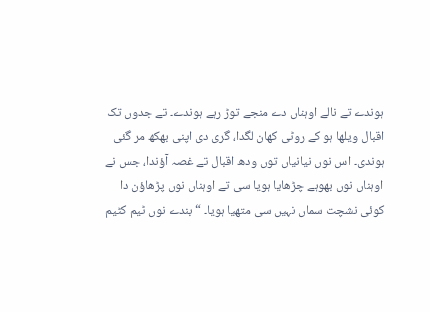ہوندے تے نالے اوہناں دے منجے توڑ رہے ہوندے۔ تے جدوں تک اقبال ویلھا ہو کے روٹی کھان لگدا، گری دی اپنی بھکھ مر گئی ہوندی۔ اس نوں نیانیاں توں ودھ اقبال تے غصہ آؤندا، جس نے اوہناں نوں بھوہے چڑھایا ہویا سی تے اوہناں نوں پڑھاؤن دا کوئی نشچت سماں نہیں سی متھیا ہویا۔ “بندے نوں ٹیم کٹیم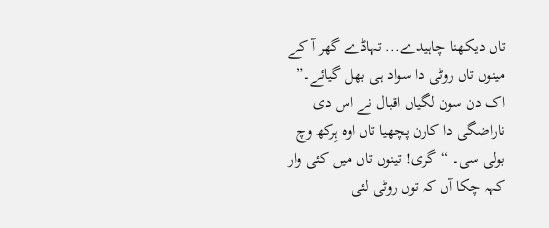تاں دیکھنا چاہیدے... تہاڈے گھر آ کے مینوں تاں روٹی دا سواد ہی بھل گیائے۔” اک دن سون لگیاں اقبال نے اس دی ناراضگی دا کارن پچھیا تاں اوہ ہِرکھ وچ بولی سی۔ “گری! تینوں تاں میں کئی وار کہہ چکا آں کہ توں روٹی لئی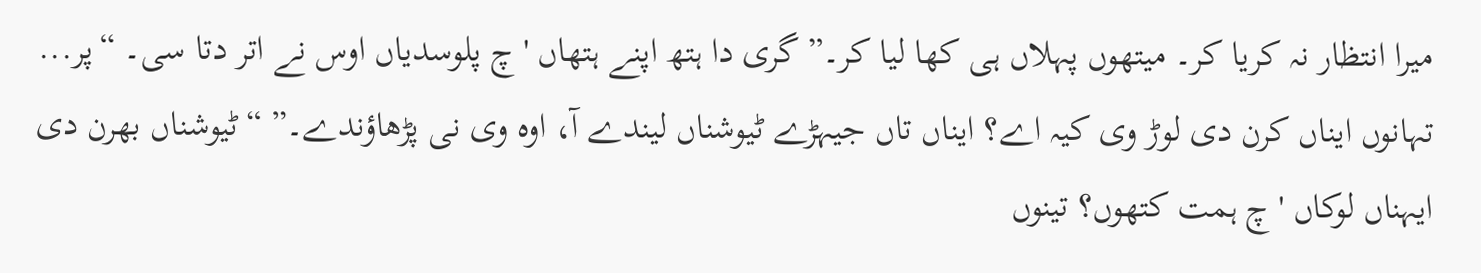میرا انتظار نہ کریا کر۔ میتھوں پہلاں ہی کھا لیا کر۔” گری دا ہتھ اپنے ہتھاں 'چ پلوسدیاں اوس نے اتر دتا سی۔ “پر... تہانوں ایناں کرن دی لوڑ وی کیہ اے؟ ایناں تاں جیہڑے ٹیوشناں لیندے آ، اوہ وی نی پڑھاؤندے۔” “ٹیوشناں بھرن دی ایہناں لوکاں 'چ ہمت کتھوں؟ تینوں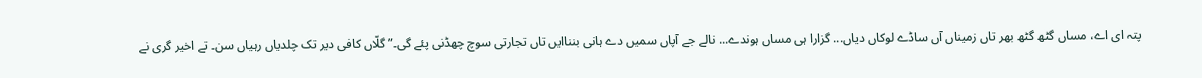پتہ ای اے، مساں گٹھ گٹھ بھر تاں زمیناں آں ساڈے لوکاں دیاں... گزارا ہی مساں ہوندے... نالے جے آپاں سمیں دے ہانی بنناایں تاں تجارتی سوچ چھڈنی پئے گی۔” گلّاں کافی دیر تک چلدیاں رہیاں سن۔ تے اخیر گری نے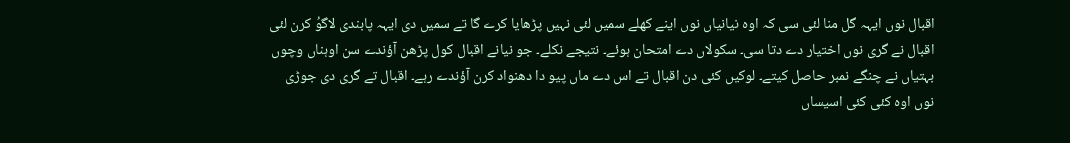اقبال نوں ایہہ گل منا لئی سی کہ اوہ نیانیاں نوں اینے کھلے سمیں لئی نہیں پڑھایا کرے گا تے سمیں دی ایہہ پابندی لاگوُ کرن لئی اقبال نے گری نوں اختیار دے دتا سی۔ سکولاں دے امتحان ہوئے۔ نتیجے نکلے۔ جو نیانے اقبال کول پڑھن آؤندے سن اوہناں وچوں بہتیاں نے چنگے نمبر حاصل کیتے۔ لوکیں کئی دن اقبال تے اس دے ماں پیو دا دھنواد کرن آؤندے رہے۔ اقبال تے گری دی جوڑی نوں اوہ کئی کئی اسیساں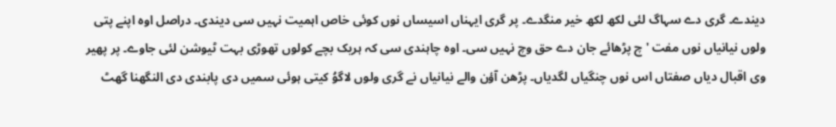دیندے۔ گری دے سہاگ لئی لکھ لکھ خیر منگدے۔ پر گری ایہناں اسیساں نوں کوئی خاص اہمیت نہیں سی دیندی۔ دراصل اوہ اپنے پتی ولوں نیانیاں نوں مفت 'چ پڑھائے جان دے حق وچ نہیں سی۔ اوہ چاہندی سی کہ ہریک بچے کولوں تھوڑی بہت ٹیوشن لئی جاوے۔ پر پھیر وی اقبال دیاں صفتاں اس نوں چنگیاں لگدیاں۔ پڑھن آؤن والے نیانیاں نے گری ولوں لاگوُ کیتی ہوئی سمیں دی پابندی دی النگھنا گھٹ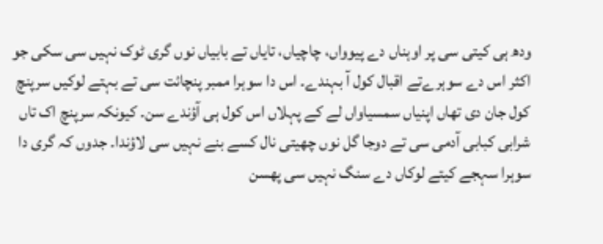ودھ ہی کیتی سی پر اوہناں دے پیوواں، چاچیاں، تایاں تے بابیاں نوں گری ٹوک نہیں سی سکی جو اکثر اس دے سوہرےتے اقبال کول آ بہندے۔ اس دا سوہرا ممبر پنچائت سی تے بہتے لوکیں سرپنچ کول جان دی تھاں اپنیاں سمسیاواں لے کے پہلاں اس کول ہی آؤندے سن۔ کیونکہ سرپنچ اک تاں شرابی کبابی آدمی سی تے دوجا گل نوں چھیتی نال کسے بنے نہیں سی لاؤندا۔ جدوں کہ گری دا سوہرا سہجے کیتے لوکاں دے سنگ نہیں سی پھسن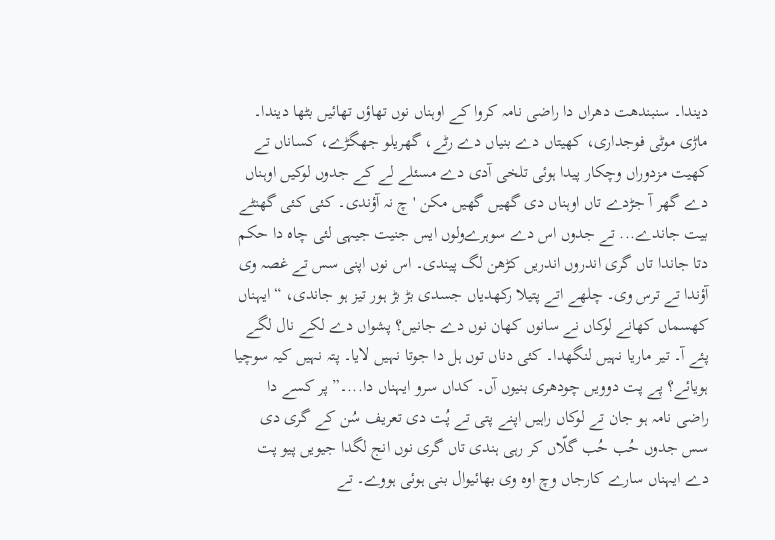دیندا۔ سنبندھت دھراں دا راضی نامہ کروا کے اوہناں نوں تھاؤں تھائیں بٹھا دیندا۔ ماڑی موٹی فوجداری، کھیتاں دے بنیاں دے رٹے، گھریلو جھگڑے، کساناں تے کھیت مزدوراں وچکار پیدا ہوئی تلخی آدی دے مسئلے لے کے جدوں لوکیں اوہناں دے گھر آ جڑدے تاں اوہناں دی گھیں گھیں مکن 'چ نہ آؤندی۔ کئی کئی گھنٹے بیت جاندے... تے جدوں اس دے سوہرےولوں ایس جنیت جیہی لئی چاہ دا حکم دتا جاندا تاں گری اندروں اندریں کڑھن لگ پیندی۔ اس نوں اپنی سس تے غصہ وی آؤندا تے ترس وی۔ چلھے اتے پتیلا رکھدیاں جسدی بڑ بڑ ہور تیز ہو جاندی، “ایہناں کھسماں کھانے لوکاں نے سانوں کھان نوں دے جانیں؟ پشواں دے لکے نال لگے پئے آ۔ تیر ماریا نہیں لنگھدا۔ کئی دناں توں ہل دا جوتا نہیں لایا۔ پتہ نہیں کیہ سوچیا ہویائے؟ پے پت دوویں چودھری بنیوں آں۔ کداں سرو ایہناں دا...۔” پر کسے دا راضی نامہ ہو جان تے لوکاں راہیں اپنے پتی تے پُت دی تعریف سُن کے گری دی سس جدوں حُب حُب گلّاں کر رہی ہندی تاں گری نوں انج لگدا جیویں پیو پت دے ایہناں سارے کارجاں وچ اوہ وی بھائیوال بنی ہوئی ہووے۔ تے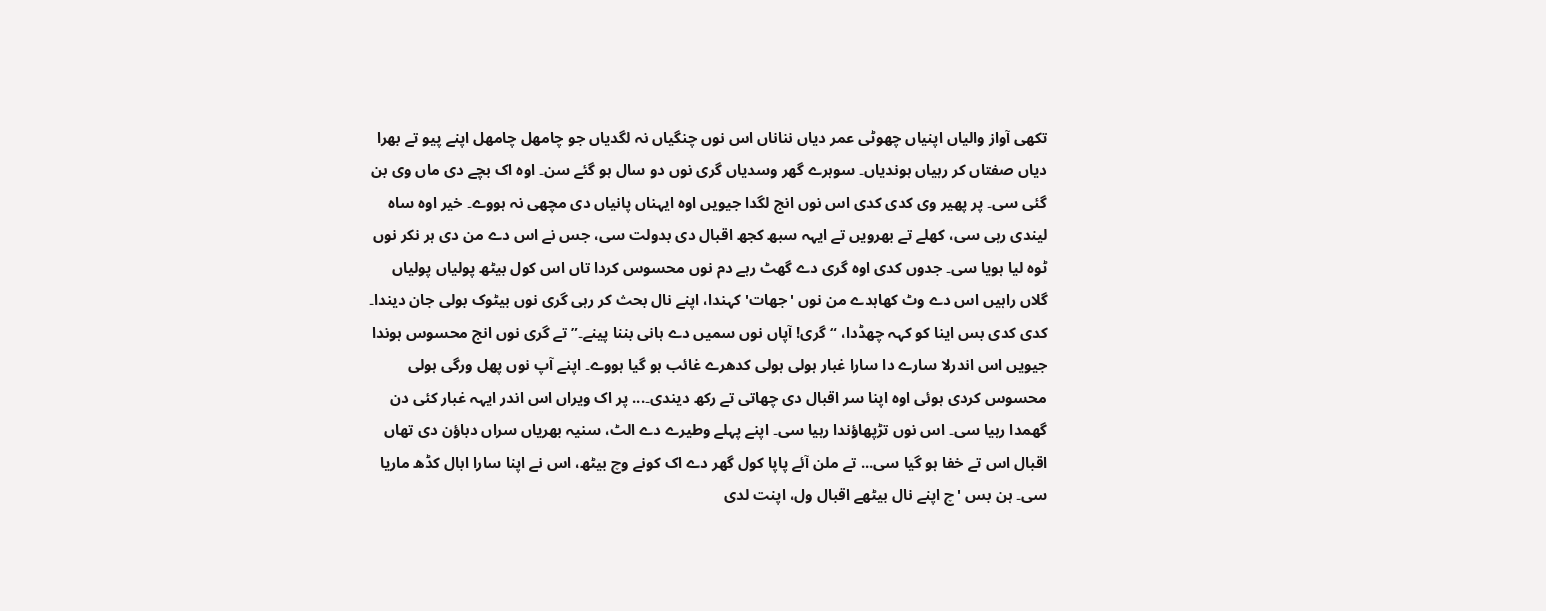تکھی آواز والیاں اپنیاں چھوٹی عمر دیاں نناناں اس نوں چنگیاں نہ لگدیاں جو چامھل چامھل اپنے پیو تے بھرا دیاں صفتاں کر رہیاں ہوندیاں۔ سوہرے گھر وسدیاں گری نوں دو سال ہو گئے سن۔ اوہ اک بچے دی ماں وی بن گئی سی۔ پر پھیر وی کدی کدی اس نوں انج لگدا جیویں اوہ ایہناں پانیاں دی مچھی نہ ہووے۔ خیر اوہ ساہ لیندی رہی سی، کھلے تے بھرویں تے ایہہ سبھ کجھ اقبال دی بدولت سی، جس نے اس دے من دی ہر نکر نوں ٹوہ لیا ہویا سی۔ جدوں کدی اوہ گری دے گھٹ رہے دم نوں محسوس کردا تاں اس کول بیٹھ پولیاں پولیاں گلاں راہیں اس دے وٹ کھاہدے من نوں 'جھات' کہندا، اپنے نال بحث کر رہی گری نوں بیٹوک بولی جان دیندا۔ کدی کدی بس اینا کو کہہ چھڈدا، “گری! آپاں نوں سمیں دے ہانی بننا پینے۔” تے گری نوں انج محسوس ہوندا جیویں اس اندرلا سارے دا سارا غبار ہولی ہولی کدھرے غائب ہو گیا ہووے۔ اپنے آپ نوں پھل ورگی ہولی محسوس کردی ہوئی اوہ اپنا سر اقبال دی چھاتی تے رکھ دیندی۔... پر اک ویراں اس اندر ایہہ غبار کئی دن گھمدا رہیا سی۔ اس نوں تڑپھاؤندا رہیا سی۔ اپنے پہلے وطیرے دے الٹ، سنیہ بھریاں سراں دباؤن دی تھاں اقبال اس تے خفا ہو گیا سی... تے ملن آئے پاپا کول گھر دے اک کونے وچ بیٹھ، اس نے اپنا سارا ابال کڈھ ماریا سی۔ ہن بس 'چ اپنے نال بیٹھے اقبال ول، اپنت لدی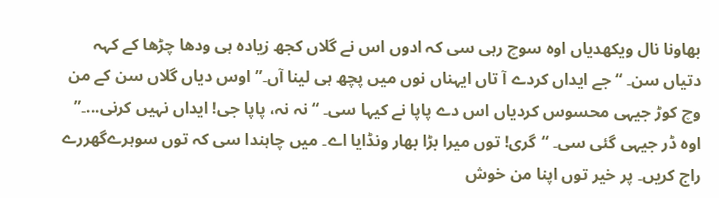بھاونا نال ویکھدیاں اوہ سوچ رہی سی کہ ادوں اس نے گلاں کجھ زیادہ ہی ودھا چڑھا کے کہہ دتیاں سن۔ “جے ایداں کردے آ تاں ایہناں نوں میں پچھ ہی لینا آں۔” اوس دیاں گلاں سن کے من وچ کوڑ جیہی محسوس کردیاں اس دے پاپا نے کیہا سی۔ “نہ نہ، پاپا جی! ایداں نہیں کرنی...۔” اوہ ڈر جیہی گئی سی۔ “گری! توں میرا بڑا بھار ونڈایا اے۔ میں چاہندا سی کہ توں سوہرےگھررے راج کریں۔ پر خیر توں اپنا من خوش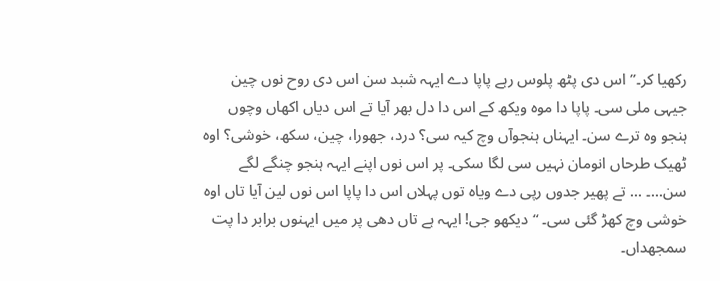رکھیا کر۔” اس دی پٹھ پلوس رہے پاپا دے ایہہ شبد سن اس دی روح نوں چین جیہی ملی سی۔ پاپا دا موہ ویکھ کے اس دا دل بھر آیا تے اس دیاں اکھاں وچوں ہنجو وہ ترے سن۔ ایہناں ہنجوآں وچ کیہ سی؟ درد، جھورا، چین، سکھ، خوشی؟ اوہ ٹھیک طرحاں انومان نہیں سی لگا سکی۔ پر اس نوں اپنے ایہہ ہنجو چنگے لگے سن...۔ ... تے پھیر جدوں رپی دے ویاہ توں پہلاں اس دا پاپا اس نوں لین آیا تاں اوہ خوشی وچ کھڑ گئی سی۔ “دیکھو جی! ایہہ ہے تاں دھی پر میں ایہنوں برابر دا پت سمجھداں۔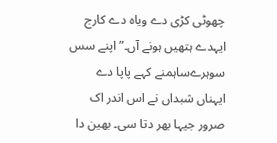چھوٹی کڑی دے ویاہ دے کارج ایہدے ہتھیں ہونے آں۔” اپنے سس سوہرےساہمنے کہے پاپا دے ایہناں شبداں نے اس اندر اک صرور جیہا بھر دتا سی۔ بھین دا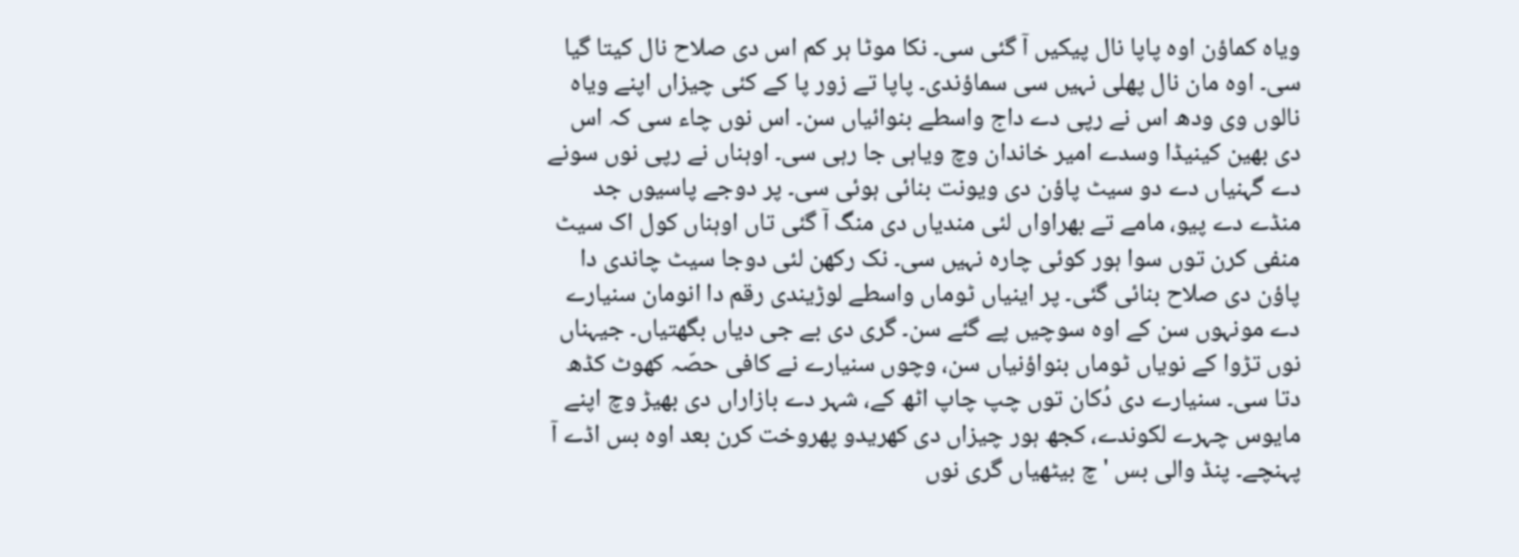ویاہ کماؤن اوہ پاپا نال پیکیں آ گئی سی۔ نکا موٹا ہر کم اس دی صلاح نال کیتا گیا سی۔ اوہ مان نال پھلی نہیں سی سماؤندی۔ پاپا تے زور پا کے کئی چیزاں اپنے ویاہ نالوں وی ودھ اس نے رپی دے داج واسطے بنوائیاں سن۔ اس نوں چاء سی کہ اس دی بھین کینیڈا وسدے امیر خاندان وچ ویاہی جا رہی سی۔ اوہناں نے رپی نوں سونے دے گہنیاں دے دو سیٹ پاؤن دی ویونت بنائی ہوئی سی۔ پر دوجے پاسیوں جد منڈے دے پیو، مامے تے بھراواں لئی مندیاں دی منگ آ گئی تاں اوہناں کول اک سیٹ منفی کرن توں سوا ہور کوئی چارہ نہیں سی۔ نک رکھن لئی دوجا سیٹ چاندی دا پاؤن دی صلاح بنائی گئی۔ پر اینیاں ٹوماں واسطے لوڑیندی رقم دا انومان سنیارے دے مونہوں سن کے اوہ سوچیں پے گئے سن۔ گری دی بے جی دیاں بگھتیاں۔ جیہناں نوں تڑوا کے نویاں ٹوماں بنواؤنیاں سن، وچوں سنیارے نے کافی حصّہ کھوٹ کڈھ دتا سی۔ سنیارے دی دُکان توں چپ چاپ اٹھ کے، شہر دے بازاراں دی بھیڑ وچ اپنے مایوس چہرے لکوندے، کجھ ہور چیزاں دی کھریدو پھروخت کرن بعد اوہ بس اڈے آ پہنچے۔ پنڈ والی بس 'چ بیٹھیاں گری نوں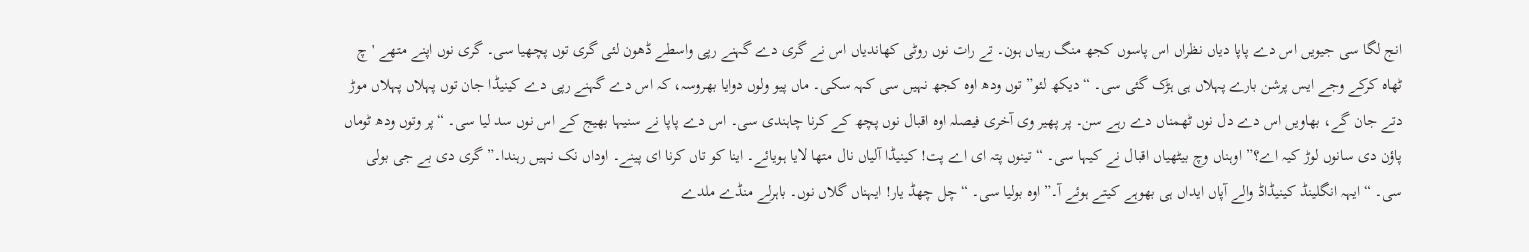انج لگا سی جیویں اس دے پاپا دیاں نظراں اس پاسوں کجھ منگ رہیاں ہون۔ تے رات نوں روٹی کھاندیاں اس نے گری دے گہنے رپی واسطے ڈھون لئی گری توں پچھیا سی۔ گری نوں اپنے متھے 'چ ٹھاہ کرکے وجے ایس پرشن بارے پہلاں ہی ہڑک گئی سی۔ “دیکھ لئو” توں ودھ اوہ کجھ نہیں سی کہہ سکی۔ ماں پیو ولوں دوایا بھروسہ، کہ اس دے گہنے رپی دے کینیڈا جان توں پہلاں پہلاں موڑ دتے جان گے، بھاویں اس دے دل نوں ٹھمناں دے رہے سن۔ پر پھیر وی آخری فیصلہ اوہ اقبال نوں پچھ کے کرنا چاہندی سی۔ اس دے پاپا نے سنیہا بھیج کے اس نوں سد لیا سی۔ “پر وتوں ودھ ٹوماں پاؤن دی سانوں لوڑ کیہ اے؟” اوہناں وچ بیٹھیاں اقبال نے کیہا سی۔ “تینوں پتہ ای اے پت! کینیڈا آلیاں نال متھا لایا ہویائے۔ اینا کو تاں کرنا ای پینے۔ اوداں نک نہیں رہندا۔” گری دی بے جی بولی سی۔ “ایہہ انگلینڈ کینیڈاڈ والے آپاں ایداں ہی بھوہے کیتے ہوئے آ۔” اوہ بولیا سی۔ “چل چھڈ یار! ایہناں گلاں نوں۔ باہرلے منڈے ملدے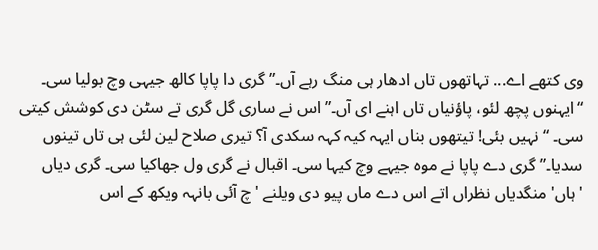وی کتھے اے... تہاتھوں تاں ادھار ہی منگ رہے آں۔” گری دا پاپا کالھ جیہی وچ بولیا سی۔ “ایہنوں پچھ لئو، پاؤنیاں تاں اہنے ای آں۔” اس نے ساری گل گری تے سٹن دی کوشش کیتی سی۔ “نہیں بئی! تیتھوں بناں ایہہ کیہ کہہ سکدی آ؟ تیری صلاح لین لئی ہی تاں تینوں سدیا۔” گری دے پاپا نے موہ جیہے وچ کیہا سی۔ اقبال نے گری ول جھاکیا سی۔ گری دیاں 'ہاں' منگدیاں نظراں اتے اس دے ماں پیو دی ویلنے 'چ آئی بانہہ ویکھ کے اس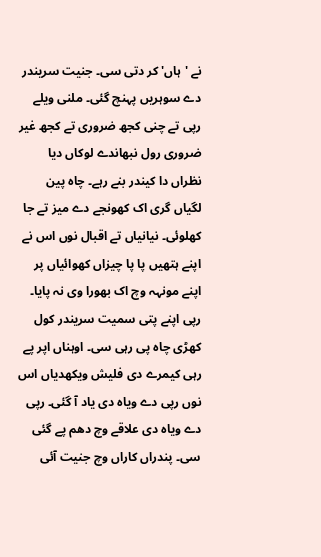نے 'ہاں' کر دتی سی۔ جنیت سریندر دے سوہریں پہنچ گئی۔ ملنی ویلے رپی تے چنی کجھ ضروری تے کجھ غیر ضروری رول نبھاندے لوکاں دیا نظراں دا کیندر بنے رہے۔ چاہ پین لگیاں گری اک کھونجے دے میز تے جا کھلوئی۔ نیانیاں تے اقبال نوں اس نے اپنے ہتھیں پا پا چیزاں کھوائیاں پر اپنے مونہہ وچ اک بھورا وی نہ پایا۔ رپی اپنے پتی سمیت سریندر کول کھڑی چاہ پی رہی سی۔ اوہناں اپر پے رہی کیمرے دی فلیش ویکھدیاں اس نوں رپی دے ویاہ دی یاد آ گئی۔ رپی دے ویاہ دی علاقے وچ دھم پے گئی سی۔ پندراں کاراں وچ جنیت آئی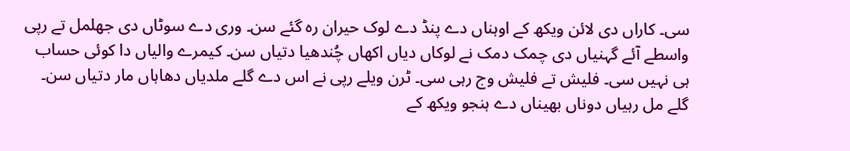سی۔ کاراں دی لائن ویکھ کے اوہناں دے پنڈ دے لوک حیران رہ گئے سن۔ وری دے سوٹاں دی جھلمل تے رپی واسطے آئے گہنیاں دی چمک دمک نے لوکاں دیاں اکھاں چُندھیا دتیاں سن۔ کیمرے والیاں دا کوئی حساب ہی نہیں سی۔ فلیش تے فلیش وج رہی سی۔ ٹرن ویلے رپی نے اس دے گلے ملدیاں دھاہاں مار دتیاں سن۔ گلے مل رہیاں دوناں بھیناں دے ہنجو ویکھ کے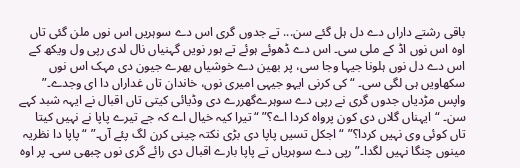باقی رشتے داراں دے دل ہل گئے سن... تے جدوں گری اس دے سوہریں اس نوں ملن گئی تاں اوہ اس نوں اڈ کے ملی سی۔ اس دے ڈھوئے ہوئے تے ہور نویں گہنیاں نال لدی رپی ول ویکھ کے اس دے دل نوں ہلونا جیہا وجا سی، پر بھین دے خوشیاں بھرے جیون دی مہک اس نوں سکھاویں ہی لگی سی۔ “کی کرنی ایہو جیہی امیری نوں، خاندان تاں غداراں دا ای وجدے۔” واپس مڑدیاں جدوں گری نے رپی دے سوہرےگھررے دی وڈیائی کیتی تاں اقبال نے ایہہ شبد کہے سن۔ “ایہناں گلاں دی کون پرواہ کردا اے؟” “تیرا کیہ خیال اے کہ جے تیرے پاپا نے نہیں کیتا تاں کوئی وی نہیں کردا؟” “اجکل تسیں پاپا دی بڑی نکتہ چینی کرن لگ پئے آں۔” “پاپا دا نظریہ مینوں چنگا نہیں لگدا۔” رپی دے سوہریاں تے پاپا بارے اقبال دی رائے گری نوں چبھی سی۔ پر اوہ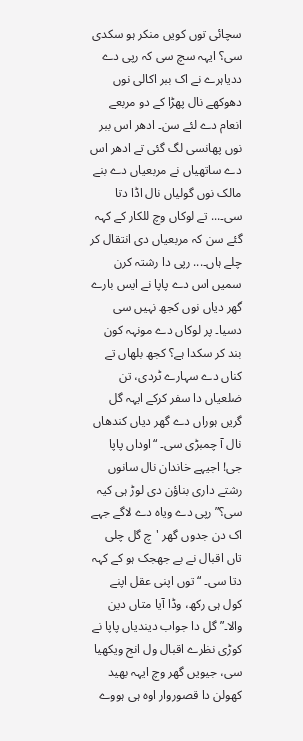سچائی توں کویں منکر ہو سکدی سی؟ ایہہ سچ سی کہ رپی دے ددیاہرے نے اک ببر اکالی نوں دھوکھے نال پھڑا کے دو مربعے انعام دے لئے سن۔ ادھر اس ببر نوں پھانسی لگ گئی تے ادھر اس دے ساتھیاں نے مربعیاں دے بنے مالک نوں گولیاں نال اڈا دتا سی۔... تے لوکاں وچ للکار کے کہہ گئے سن کہ مربعیاں دی انتقال کر چلے ہاں۔... رپی دا رشتہ کرن سمیں اس دے پاپا نے ایس بارے گھر دیاں نوں کجھ نہیں سی دسیا۔ پر لوکاں دے مونہہ کون بند کر سکدا ہے؟ کجھ بلھاں تے کناں دے سہارے ٹردی، تن ضلعیاں دا سفر کرکے ایہہ گل گریں ہوراں دے گھر دیاں کندھاں نال آ چمبڑی سی۔ “اوداں پاپا جی! اجیہے خاندان نال سانوں رشتے داری بناؤن دی لوڑ ہی کیہ سی؟” رپی دے ویاہ دے لاگے جہے اک دن جدوں گھر 'چ گل چلی تاں اقبال نے بے جھجک ہو کے کہہ دتا سی۔ “توں اپنی عقل اپنے کول ہی رکھ، وڈا آیا متاں دین والا۔” گل دا جواب دیندیاں پاپا نے کوڑی نظرے اقبال ول انج ویکھیا سی، جیویں گھر وچ ایہہ بھید کھولن دا قصوروار اوہ ہی ہووے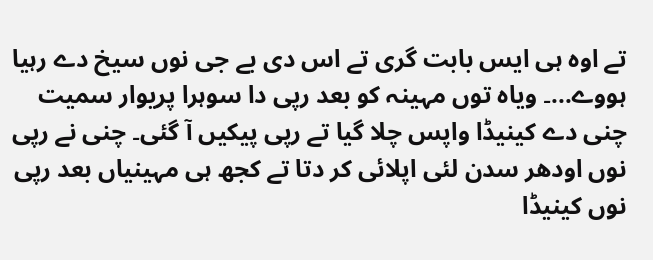تے اوہ ہی ایس بابت گری تے اس دی بے جی نوں سیخ دے رہیا ہووے...۔ ویاہ توں مہینہ کو بعد رپی دا سوہرا پریوار سمیت چنی دے کینیڈا واپس چلا گیا تے رپی پیکیں آ گئی۔ چنی نے رپی نوں اودھر سدن لئی اپلائی کر دتا تے کجھ ہی مہینیاں بعد رپی نوں کینیڈا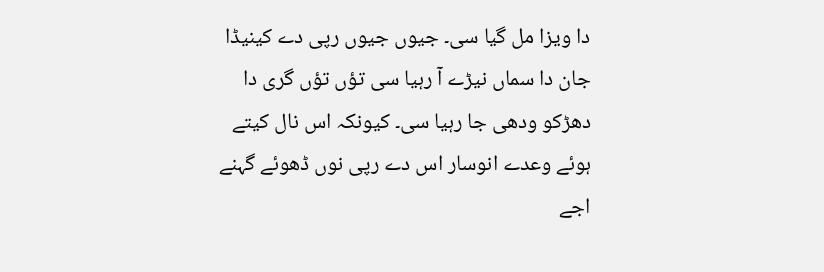دا ویزا مل گیا سی۔ جیوں جیوں رپی دے کینیڈا جان دا سماں نیڑے آ رہیا سی تؤں تؤں گری دا دھڑکو ودھی جا رہیا سی۔ کیونکہ اس نال کیتے ہوئے وعدے انوسار اس دے رپی نوں ڈھوئے گہنے اجے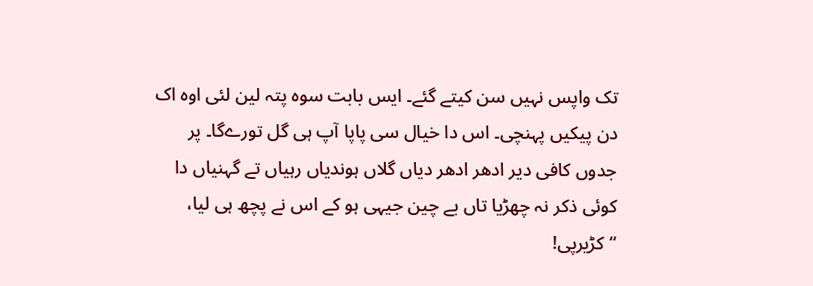تک واپس نہیں سن کیتے گئے۔ ایس بابت سوہ پتہ لین لئی اوہ اک دن پیکیں پہنچی۔ اس دا خیال سی پاپا آپ ہی گل تورےگا۔ پر جدوں کافی دیر ادھر ادھر دیاں گلاں ہوندیاں رہیاں تے گہنیاں دا کوئی ذکر نہ چھڑیا تاں بے چین جیہی ہو کے اس نے پچھ ہی لیا، “کڑیرپی!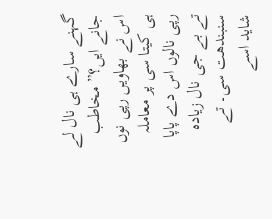گہنے سارے ہی نال لے جانے ایں؟” مخاطب اس نے بھاویں رپی نوں ہی کیتا سی پر معاملہ رپی نالوں اس دے پاپا تے بے جی نال زیادہ سنبندھت سی۔ تے شاید اسے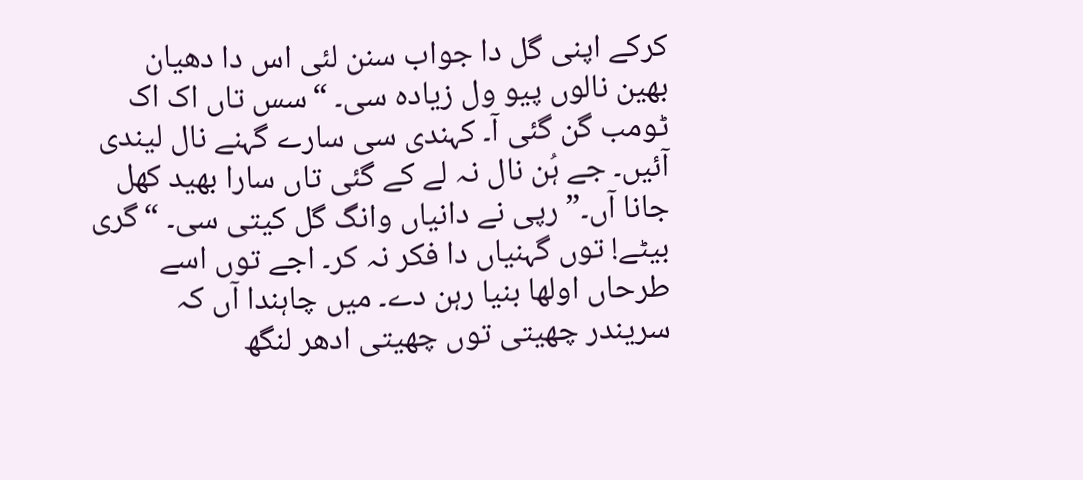کرکے اپنی گل دا جواب سنن لئی اس دا دھیان بھین نالوں پیو ول زیادہ سی۔ “سس تاں اک اک ٹومب گن گئی آ۔ کہندی سی سارے گہنے نال لیندی آئیں۔ جے ہُن نال نہ لے کے گئی تاں سارا بھید کھل جانا آں۔” رپی نے دانیاں وانگ گل کیتی سی۔ “گری بیٹے! توں گہنیاں دا فکر نہ کر۔ اجے توں اسے طرحاں اولھا بنیا رہن دے۔ میں چاہندا آں کہ سریندر چھیتی توں چھیتی ادھر لنگھ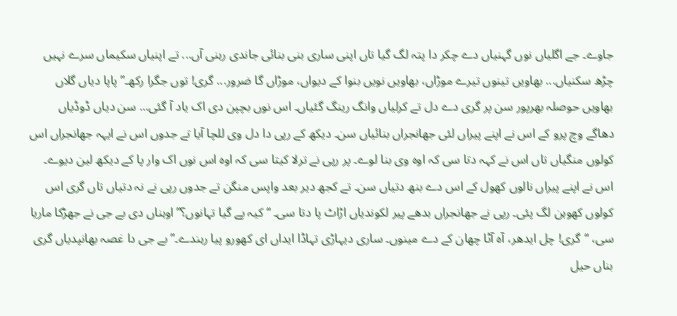جاوے۔ جے اگلیاں نوں گہنیاں دے چکر دا پتہ لگ گیا تاں اپنی ساری بنی بنائی جاندی رہنی آں... تے اپنیاں سکیماں سرے نہیں چڑھ سکنیاں... بھاویں تینوں تیرے موڑاں، بھاویں نویں بنوا کے دیواں، موڑاں گا ضرور... گری! توں جگرا رکھ۔” پاپا دیاں گلاں بھاویں حوصلہ بھرپور سن پر گری دے دل تے کرلیاں وانگ رینگ گئیاں۔ اس نوں بچپن دی اک یاد آ گئی... سن دیاں ڈوڈیاں دھاگے وچ پرو کے اس نے اپنے پیراں لئی جھانجراں بنائیاں سن۔ دیکھ کے رپی دا دل وی للچا آیا تے جدوں اس نے ایہہ جھانجراں اس کولوں منگیاں تاں اس نے کہہ دتا سی کہ اوہ وی بنا لوے۔ پر رپی نے ترلا کیتا سی کہ اوہ اس نوں اک وار پا کے دیکھ لین دیوے۔ اس نے اپنے پیراں نالوں کھول کے اس دے بنھ دتیاں سن۔ تے کجھ دیر بعد واپس منگن تے جدوں رپی نے نہ دتیاں تاں گری اس کولوں کھوہن لگ پئی۔ رپی نے جھانجراں بدھے پیر لکوندیاں اڑاٹ پا دتا سی۔ “کیہ پے گیا تہانوں؟” اوہناں دی بے جی نے جھڑکا ماریا سی، “گری! چل ایدھر، آہ آٹا چھان کے دے مینوں۔ ساری دیہاڑی تہاڈا ایداں ای کھورو پیا رہندے۔” بے جی دا غصہ بھانپدیاں گری بناں حیل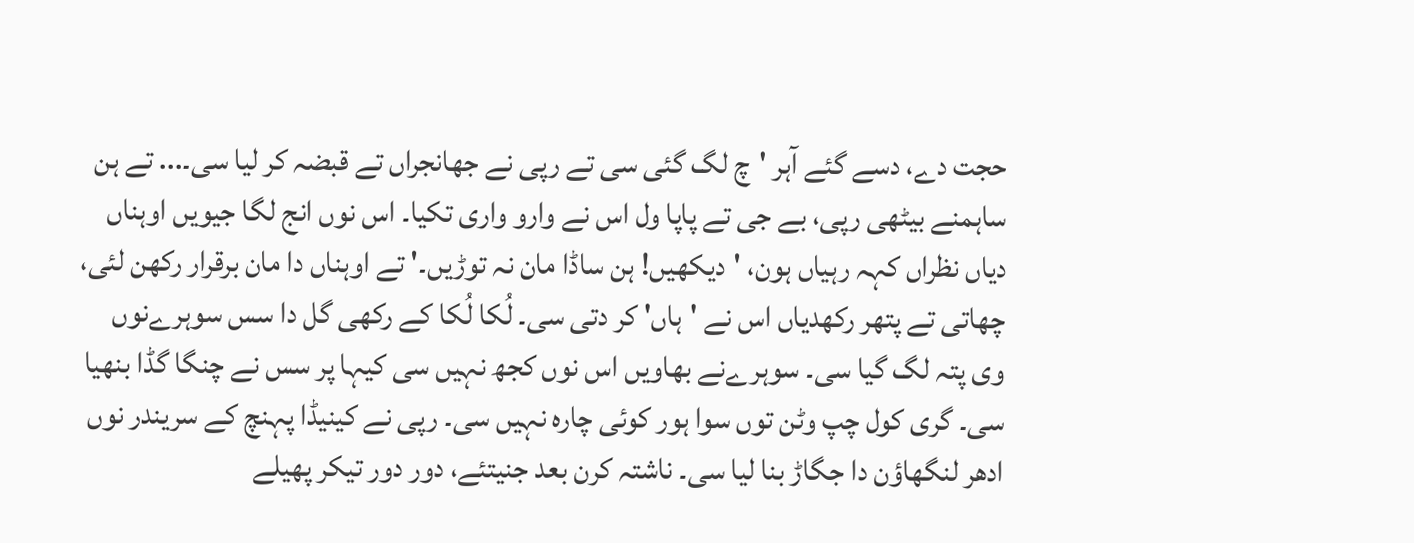حجت دے، دسے گئے آہر 'چ لگ گئی سی تے رپی نے جھانجراں تے قبضہ کر لیا سی۔... تے ہن ساہمنے بیٹھی رپی، بے جی تے پاپا ول اس نے وارو واری تکیا۔ اس نوں انج لگا جیویں اوہناں دیاں نظراں کہہ رہیاں ہون، 'دیکھیں! ہن ساڈا مان نہ توڑیں۔' تے اوہناں دا مان برقرار رکھن لئی، چھاتی تے پتھر رکھدیاں اس نے 'ہاں' کر دتی سی۔ لُکا لُکا کے رکھی گل دا سس سوہرےنوں وی پتہ لگ گیا سی۔ سوہرےنے بھاویں اس نوں کجھ نہیں سی کیہا پر سس نے چنگا گڈا بنھیا سی۔ گری کول چپ وٹن توں سوا ہور کوئی چارہ نہیں سی۔ رپی نے کینیڈا پہنچ کے سریندر نوں ادھر لنگھاؤن دا جگاڑ بنا لیا سی۔ ناشتہ کرن بعد جنیتئے، دور دور تیکر پھیلے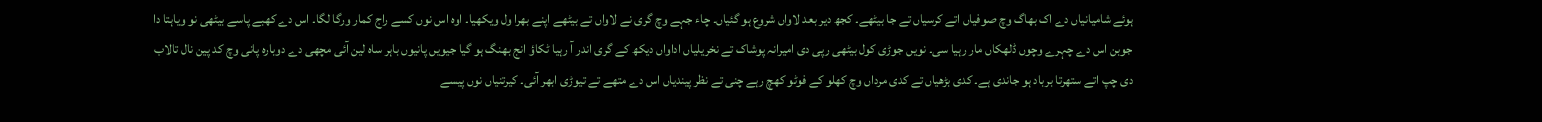ہوئے شامیانیاں دے اک بھاگ وچ صوفیاں اتے کرسیاں تے جا بیٹھے۔ کجھ دیر بعد لاواں شروع ہو گئیاں۔ چاء جہے وچ گری نے لاواں تے بیٹھے اپنے بھرا ول ویکھیا۔ اوہ اس نوں کسے راج کمار ورگا لگا۔ اس دے کھبے پاسے بیٹھی نو ویاہتا دا جوبن اس دے چہرے وچوں ڈلھکاں مار رہیا سی۔ نویں جوڑی کول بیٹھی رپی دی امیرانہ پوشاک تے نخریلیاں اداواں دیکھ کے گری اندر آ رہیا ٹکاؤ انج بھنگ ہو گیا جیویں پانیوں باہر ساہ لین آئی مچھی دے دوبارہ پانی وچ کد پین نال تالاب دی چپ اتے ستھرتا برباد ہو جاندی ہے۔ کدی بڑھیاں تے کدی مرداں وچ کھلو کے فوٹو کھچ رہے چنی تے نظر پیندیاں اس دے متھے تے تیوڑی ابھر آئی۔ کیرتنیاں نوں پیسے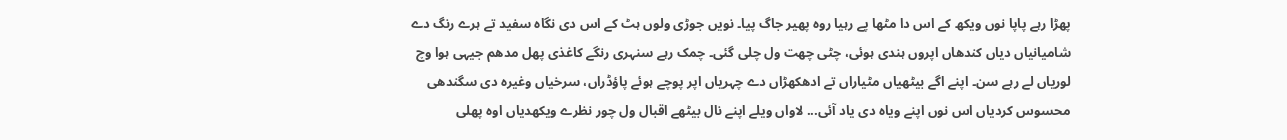پھڑا رہے پاپا نوں ویکھ کے اس دا مٹھا پے رہیا روہ پھیر جاگ پیا۔ نویں جوڑی ولوں ہٹ کے اس دی نگاہ سفید تے ہرے رنگ دے شامیانیاں دیاں کندھاں اپروں ہندی ہوئی، چٹی چھت ول چلی گئی۔ چمک رہے سنہری رنگے کاغذی پھل مدھم جیہی ہوا وچ لوریاں لے رہے سن۔ اپنے اگے بیٹھیاں مٹیاراں تے ادھکھڑاں دے چہریاں اپر پوچے ہوئے پاؤڈراں، سرخیاں وغیرہ دی سگندھی محسوس کردیاں اس نوں اپنے ویاہ دی یاد آئی... لاواں ویلے اپنے نال بیٹھے اقبال ول چور نظرے ویکھدیاں اوہ پھلی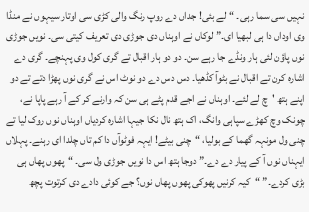نہیں سی سما رہی۔ “لے بئی! جداں دے روپ رنگ والی کڑی سی اوتار سیہوں نے منڈا وی اوداں دا ہی لبھیا ای۔” لوکاں نے اوہناں دی جوڑی دی تعریف کیتی سی۔ نویں جوڑی نوں پاؤن لئی ہار ونڈے جا رہے سن۔ دو دو ہار اقبال تے گری کول وی پہنچے۔ گری دے اشارہ کرن تے اقبال نے بٹوآ کڈھیا۔ دس دس دے دو نوٹ اس نے گری نوں پھڑا دتے تے دو اپنے ہتھ 'چ لے لئے۔ اوہناں نے اجے قدم پٹے ہی سن کہ وارنے کر کے آ رہے پاپا نے، چونک وچ کھڑے سپاہی وانگ، اک ہتھ نال نکا جیہا اشارہ کردیاں اوہناں نوں روک لیا تے چنی ول مونہہ گھما کے بولیا، “چنی بیٹے! ایہہ فوٹوآں دا کم تاں چلدا ای رہنے۔ پہلاں ایہناں نوں آ کے پیار دے دے۔” دوجا ہتھ اس دا نویں جوڑی ول سی۔ “پھوں پھاں ہی بڑی کردے۔” “کیہ کرنیں پھوکی پھوں پھاں نوں؟ جے کوئی دادے دی کرتوت پچھ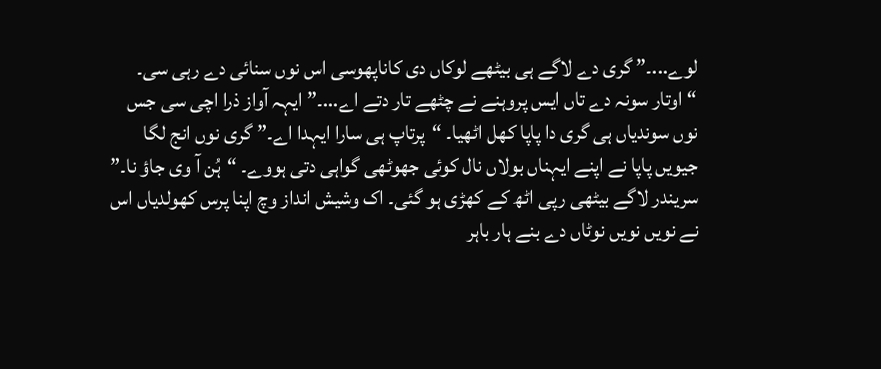لوے...۔” گری دے لاگے ہی بیٹھے لوکاں دی کاناپھوسی اس نوں سنائی دے رہی سی۔ “اوتار سونہ دے تاں ایس پروہنے نے چٹھے تار دتے اے...۔” ایہہ آواز ذرا اچی سی جس نوں سوندیاں ہی گری دا پاپا کھل اٹھیا۔ “پرتاپ ہی سارا ایہدا اے۔” گری نوں انج لگا جیویں پاپا نے اپنے ایہناں بولاں نال کوئی جھوٹھی گواہی دتی ہووے۔ “ہُن آ وی جاؤ نا۔” سریندر لاگے بیٹھی رپی اٹھ کے کھڑی ہو گئی۔ اک وشیش انداز وچ اپنا پرس کھولدیاں اس نے نویں نویں نوٹاں دے بنے ہار باہر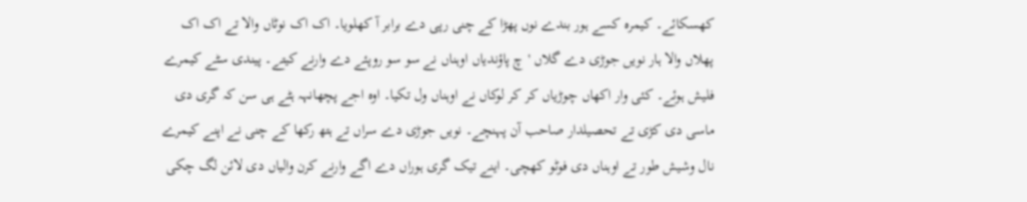کھسکائے۔ کیمرہ کسے ہور بندے نوں پھڑا کے چنی رپی دے برابر آ کھلویا۔ اک اک نوٹاں والا تے اک اک پھلاں والا ہار نویں جوڑی دے گلاں 'چ پاؤندیاں اوہناں نے سو سو روپئے دے وارنے کیتے۔ پیندی سٹے کیمرے فلیش ہوئے۔ کئی وار اکھاں چوڑیاں کر کر لوکاں نے اوہناں ول تکیا۔ اوہ اجے پچھانہہ ہٹے ہی سن کہ گری دی ماسی دی کڑی تے تحصیلدار صاحب آن پہنچے۔ نویں جوڑی دے سراں تے ہتھ رکھا کے چنی نے اپنے کیمرے نال وشیش طور تے اوہناں دی فوٹو کھچی۔ اینے تیک گری ہوراں دے اگے وارنے کرن والیاں دی لائن لگ چکی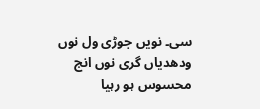سی۔ نویں جوڑی ول نوں ودھدیاں گری نوں انج محسوس ہو رہیا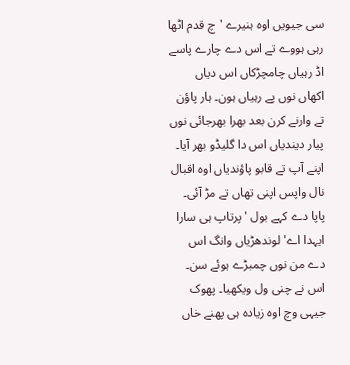سی جیویں اوہ ہنیرے 'چ قدم اٹھا رہی ہووے تے اس دے چارے پاسے اڈ رہیاں چامچڑکاں اس دیاں اکھاں نوں پے رہیاں ہون۔ ہار پاؤن تے وارنے کرن بعد بھرا بھرجائی نوں پیار دیندیاں اس دا گلیڈو بھر آیا۔ اپنے آپ تے قابو پاؤندیاں اوہ اقبال نال واپس اپنی تھاں تے مڑ آئی۔ پاپا دے کہے بول 'پرتاپ ہی سارا ایہدا اے' لوندھڑیاں وانگ اس دے من نوں چمبڑے ہوئے سن۔ اس نے چنی ول ویکھیا۔ پھوک جیہی وچ اوہ زیادہ ہی پھنے خاں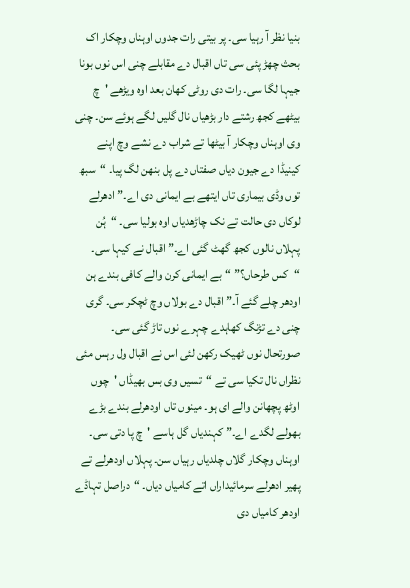بنیا نظر آ رہیا سی۔ پر بیتی رات جدوں اوہناں وچکار اک بحث چھڑ پئی سی تاں اقبال دے مقابلے چنی اس نوں بونا جیہا لگا سی۔ رات دی روٹی کھان بعد اوہ ویڑھے 'چ بیٹھے کجھ رشتے دار بڑھیاں نال گلیں لگے ہوئے سن۔ چنی وی اوہناں وچکار آ بیٹھا تے شراب دے نشے وچ اپنے کینیڈا دے جیون دیاں صفتاں دے پل بنھن لگ پیا۔ “سبھ توں وڈی بیماری تاں ایتھے بے ایمانی دی اے۔” ادھرلے لوکاں دی حالت تے نک چاڑھدیاں اوہ بولیا سی۔ “ہُن پہلاں نالوں کجھ گھٹ گئی اے۔” اقبال نے کیہا سی۔ “کس طرحاں؟” “بے ایمانی کرن والے کافی بندے ہن اودھر چلے گئے آ۔” اقبال دے بولاں وچ ٹچکر سی۔ گری چنی دے تڑنگ کھاہدے چہرے نوں تاڑ گئی سی۔ صورتحال نوں ٹھیک رکھن لئی اس نے اقبال ول رہس مئی نظراں نال تکیا سی تے “تسیں وی بس بھیڈاں 'چوں اوٹھ پچھانن والے ای ہو۔ مینوں تاں اودھرلے بندے بڑے بھولے لگدے اے۔” کہندیاں گل ہاسے 'چ پا دتی سی۔ اوہناں وچکار گلاں چلدیاں رہیاں سن۔ پہلاں اودھرلے تے پھیر ادھرلے سرمائیداراں اتے کامیاں دیاں۔ “دراصل تہاڈے اودھر کامیاں دی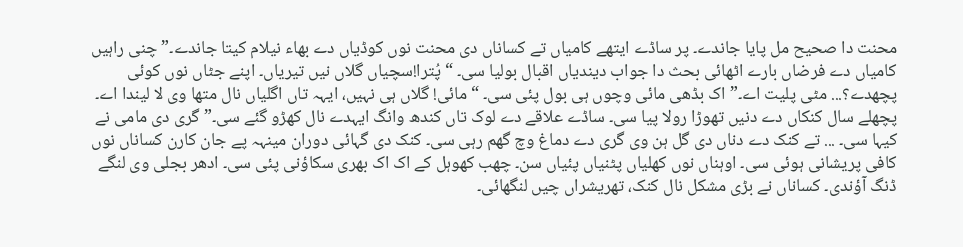محنت دا صحیح مل پایا جاندے۔ پر ساڈے ایتھے کامیاں تے کساناں دی محنت نوں کوڈیاں دے بھاء نیلام کیتا جاندے۔” چنی راہیں کامیاں دے فرضاں بارے اٹھائی بحث دا جواب دیندیاں اقبال بولیا سی۔ “پُترا!سچیاں گلاں نیں تیریاں۔ اپنے جٹاں نوں کوئی پچھدے؟... مٹی پلیت اے۔” اک بڈھی مائی وچوں ہی بول پئی سی۔ “مائی! گلاں ہی نہیں، ایہہ تاں اگلیاں نال متھا وی لا لیندا اے۔ پچھلے سال کنکاں دے دنیں تھوڑا رولا پیا سی۔ ساڈے علاقے دے لوک تاں کندھ وانگ ایہدے نال کھڑو گئے سی۔” گری دی مامی نے کیہا سی۔ ... تے کنک دے دناں دی گل ہن وی گری دے دماغ وچ گھم رہی سی۔ کنک دی گہائی دوران مینہہ پے جان کارن کساناں نوں کافی پریشانی ہوئی سی۔ اوہناں نوں کھلیاں پٹنیاں پئیاں سن۔ چھب کھوہل کے اک اک بھری سکاؤنی پئی سی۔ ادھر بجلی وی لنگے ڈنگ آؤندی۔ کساناں نے بڑی مشکل نال کنک، تھریشراں چیں لنگھائی۔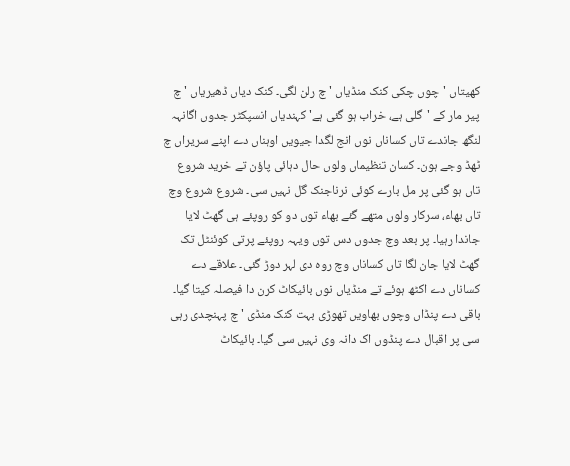کھیتاں 'چوں چکی کنک منڈیاں 'چ رلن لگی۔ کنک دیاں ڈھیریاں 'چ پیر مار کے 'گلی ہے، خراب ہو گئی ہے' کہندیاں انسپکٹر جدوں اگانہہ لنگھ جاندے تاں کساناں نوں انج لگدا جیویں اوہناں دے اپنے سریراں چ ٹھڈ وجے ہون۔ کسان تنظیماں ولوں حال دہائی پاؤن تے خرید شروع تاں ہو گئی پر مل بارے کوئی نرناجنک گل نہیں سی۔ شروع شروع وچ تاں بھاء، سرکار ولوں متھے گئے بھاء توں دو کو روپئے ہی گھٹ لایا جاندا رہیا۔ پر بعد وچ جدوں دس توں ویہہ روپئے پرتی کوئنٹل تک گھٹ لایا جان لگا تاں کساناں وچ روہ دی لہر دوڑ گئی۔ علاقے دے کساناں دے اکٹھ ہوئے تے منڈیاں نوں بائیکاٹ کرن دا فیصلہ کیتا گیا۔ باقی دے پنڈاں وچوں بھاویں تھوڑی بہت کنک منڈی 'چ پہنچدی رہی سی پر اقبال دے پنڈوں اک دانہ وی نہیں سی گیا۔ بائیکاٹ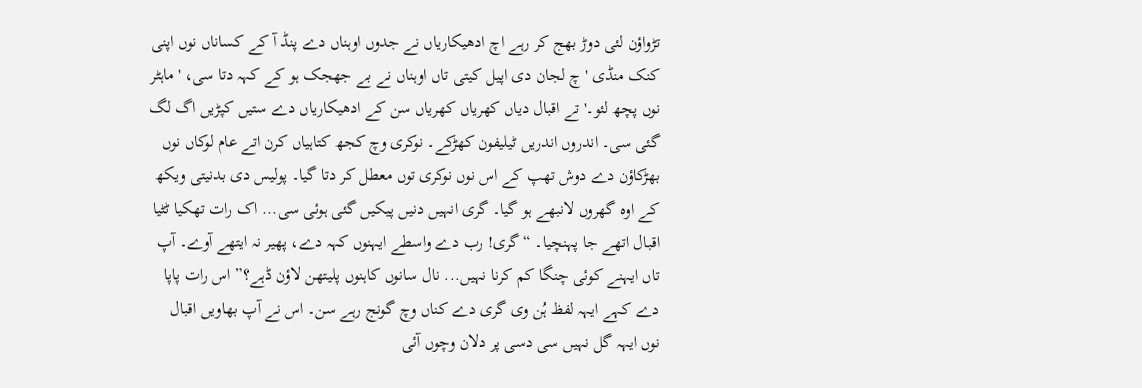تڑواؤن لئی دوڑ بھج کر رہے اچ ادھیکاریاں نے جدوں اوہناں دے پنڈ آ کے کساناں نوں اپنی کنک منڈی 'چ لجان دی اپیل کیتی تاں اوہناں نے بے جھجک ہو کے کہہ دتا سی، 'ماہٹر نوں پچھ لئو۔' تے اقبال دیاں کھریاں کھریاں سن کے ادھیکاریاں دے ستیں کپڑیں اگ لگ گئی سی۔ اندروں اندریں ٹیلیفون کھڑکے۔ نوکری وچ کجھ کتاہیاں کرن اتے عام لوکاں نوں بھڑکاؤن دے دوش تھپ کے اس نوں نوکری توں معطل کر دتا گیا۔ پولیس دی بدنیتی ویکھ کے اوہ گھروں لانبھے ہو گیا۔ گری انہیں دنیں پیکیں گئی ہوئی سی... اک رات تھکیا ٹٹیا اقبال اتھے جا پہنچیا۔ “گری! رب دے واسطے ایہنوں کہہ دے، پھیر نہ ایتھے آوے۔ آپ تاں ایہنے کوئی چنگا کم کرنا نہیں... نال سانوں کاہنوں پلیتھن لاؤن ڈہے؟” اس رات پاپا دے کہے ایہہ لفظ ہُن وی گری دے کناں وچ گونج رہے سن۔ اس نے آپ بھاویں اقبال نوں ایہہ گل نہیں سی دسی پر دلان وچوں آئی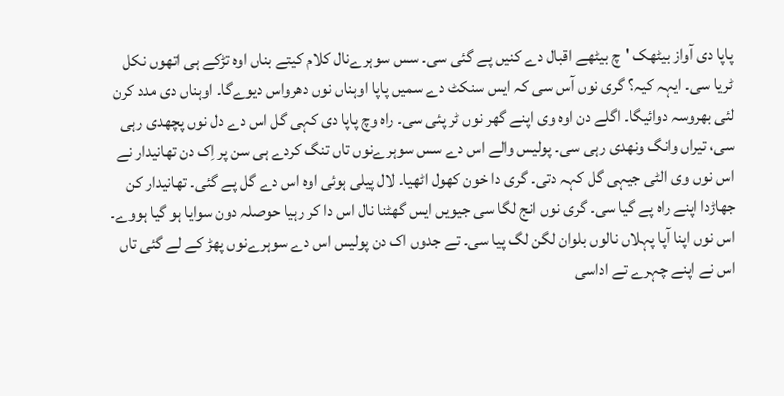پاپا دی آواز بیٹھک 'چ بیٹھے اقبال دے کنیں پے گئی سی۔ سس سوہرےنال کلام کیتے بناں اوہ تڑکے ہی اتھوں نکل ٹریا سی۔ ایہہ کیہ؟ گری نوں آس سی کہ ایس سنکٹ دے سمیں پاپا اوہناں نوں دھرواس دیوےگا۔ اوہناں دی مدد کرن لئی بھروسہ دوائیگا۔ اگلے دن اوہ وی اپنے گھر نوں ٹر پئی سی۔ راہ وچ پاپا دی کہی گل اس دے دل نوں پچھدی رہی سی، تیراں وانگ ونھدی رہی سی۔ پولیس والے اس دے سس سوہرےنوں تاں تنگ کردے ہی سن پر اِک دن تھانیدار نے اس نوں وی الٹی جیہی گل کہہ دتی۔ گری دا خون کھول اٹھیا۔ لال پیلی ہوئی اوہ اس دے گل پے گئی۔ تھانیدار کن جھاڑدا اپنے راہ پے گیا سی۔ گری نوں انج لگا سی جیویں ایس گھٹنا نال اس دا کر رہیا حوصلہ دون سوایا ہو گیا ہووے۔ اس نوں اپنا آپا پہلاں نالوں بلوان لگن لگ پیا سی۔ تے جدوں اک دن پولیس اس دے سوہرےنوں پھڑ کے لے گئی تاں اس نے اپنے چہرے تے اداسی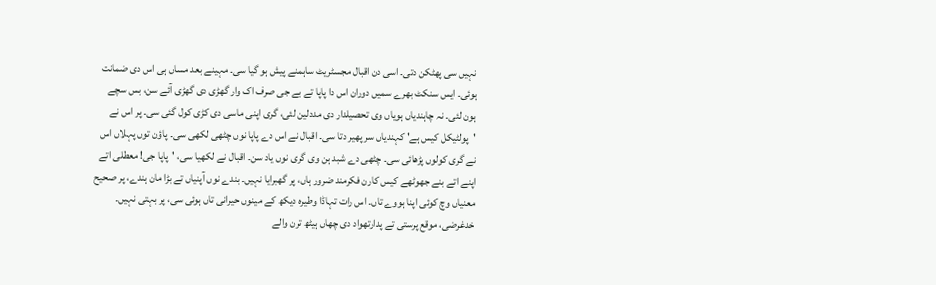نہیں سی پھٹکن دتی۔ اسی دن اقبال مجسٹریٹ ساہمنے پیش ہو گیا سی۔ مہینے بعد مساں ہی اس دی ضمانت ہوئی۔ ایس سنکٹ بھرے سمیں دوران اس دا پاپا تے بے جی صرف اک وار گھڑی دی گھڑی آئے سن، بس سچے ہون لئی۔ نہ چاہندیاں ہویاں وی تحصیلدار دی مددلین لئی، گری اپنی ماسی دی کڑی کول گئی سی۔ پر اس نے 'پولٹیکل کیس ہے' کہندیاں سر پھیر دتا سی۔ اقبال نے اس دے پاپا نوں چٹھی لکھی سی۔ پاؤن توں پہلاں اس نے گری کولوں پڑھائی سی۔ چٹھی دے شبد ہن وی گری نوں یاد سن۔ اقبال نے لکھیا سی، 'پاپا جی! معطلی اتے اپنے اتے بنے جھوٹھے کیس کارن فکرمند ضرور ہاں، پر گھبرایا نہیں۔ بندے نوں آپنیاں تے بڑا مان ہندے، پر صحیح معنیاں وچ کوئی اپنا ہووے تاں۔ اس رات تہاڈا وطیرہ دیکھ کے مینوں حیرانی تاں ہوئی سی، پر بہتی نہیں۔ خدغرضی، موقع پرستی تے پدارتھواد دی چھاں ہیٹھ ترن والے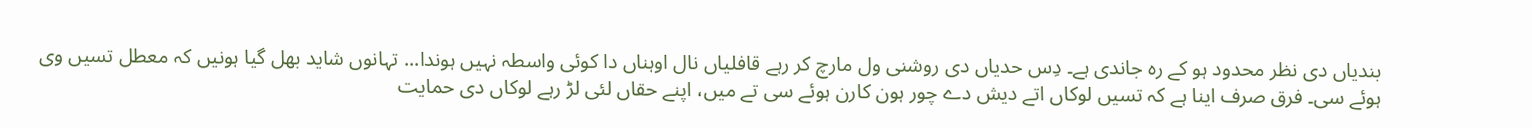بندیاں دی نظر محدود ہو کے رہ جاندی ہے۔ دِس حدیاں دی روشنی ول مارچ کر رہے قافلیاں نال اوہناں دا کوئی واسطہ نہیں ہوندا... تہانوں شاید بھل گیا ہونیں کہ معطل تسیں وی ہوئے سی۔ فرق صرف اینا ہے کہ تسیں لوکاں اتے دیش دے چور ہون کارن ہوئے سی تے میں، اپنے حقاں لئی لڑ رہے لوکاں دی حمایت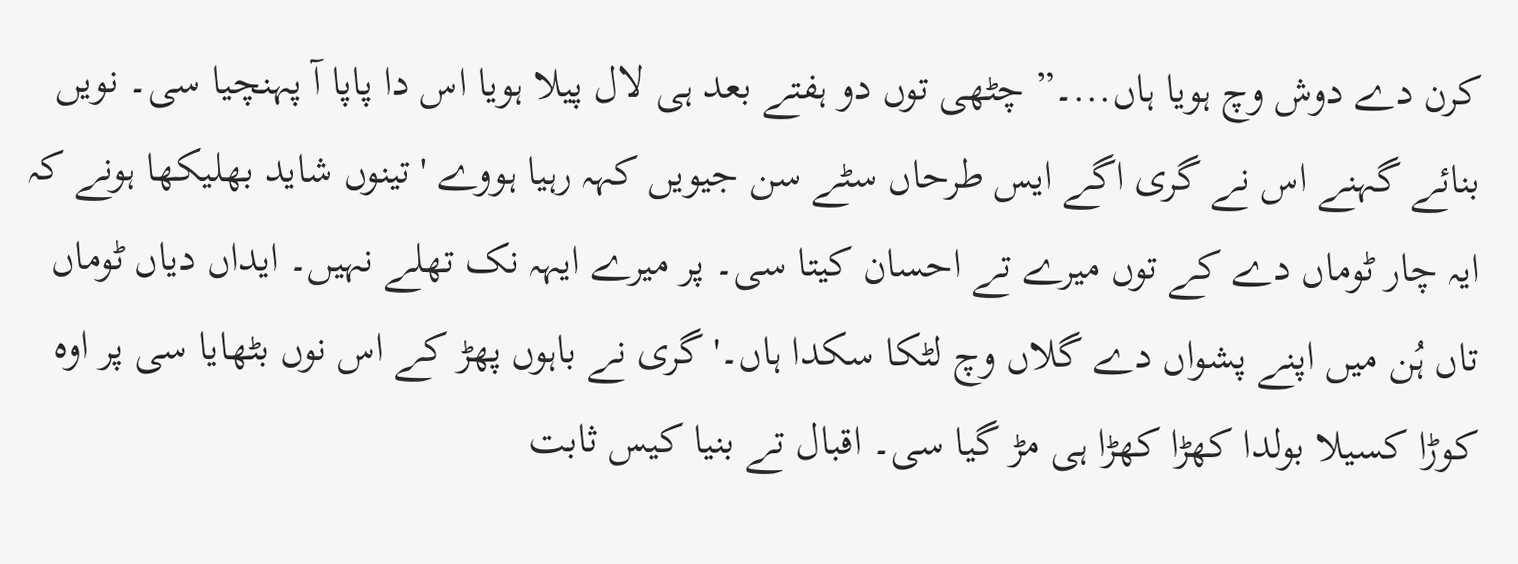کرن دے دوش وچ ہویا ہاں...۔” چٹھی توں دو ہفتے بعد ہی لال پیلا ہویا اس دا پاپا آ پہنچیا سی۔ نویں بنائے گہنے اس نے گری اگے ایس طرحاں سٹے سن جیویں کہہ رہیا ہووے 'تینوں شاید بھلیکھا ہونے کہ ایہ چار ٹوماں دے کے توں میرے تے احسان کیتا سی۔ پر میرے ایہہ نک تھلے نہیں۔ ایداں دیاں ٹوماں تاں ہُن میں اپنے پشواں دے گلاں وچ لٹکا سکدا ہاں۔' گری نے باہوں پھڑ کے اس نوں بٹھایا سی پر اوہ کوڑا کسیلا بولدا کھڑا کھڑا ہی مڑ گیا سی۔ اقبال تے بنیا کیس ثابت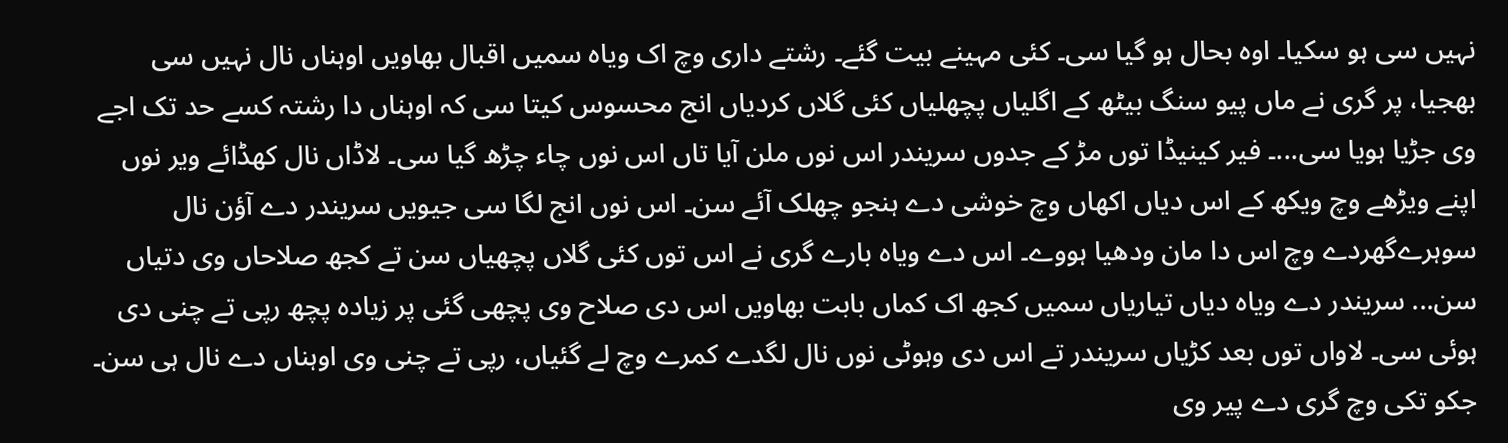نہیں سی ہو سکیا۔ اوہ بحال ہو گیا سی۔ کئی مہینے بیت گئے۔ رشتے داری وچ اک ویاہ سمیں اقبال بھاویں اوہناں نال نہیں سی بھجیا، پر گری نے ماں پیو سنگ بیٹھ کے اگلیاں پچھلیاں کئی گلاں کردیاں انج محسوس کیتا سی کہ اوہناں دا رشتہ کسے حد تک اجے وی جڑیا ہویا سی...۔ فیر کینیڈا توں مڑ کے جدوں سریندر اس نوں ملن آیا تاں اس نوں چاء چڑھ گیا سی۔ لاڈاں نال کھڈائے ویر نوں اپنے ویڑھے وچ ویکھ کے اس دیاں اکھاں وچ خوشی دے ہنجو چھلک آئے سن۔ اس نوں انج لگا سی جیویں سریندر دے آؤن نال سوہرےگھردے وچ اس دا مان ودھیا ہووے۔ اس دے ویاہ بارے گری نے اس توں کئی گلاں پچھیاں سن تے کجھ صلاحاں وی دتیاں سن... سریندر دے ویاہ دیاں تیاریاں سمیں کجھ اک کماں بابت بھاویں اس دی صلاح وی پچھی گئی پر زیادہ پچھ رپی تے چنی دی ہوئی سی۔ لاواں توں بعد کڑیاں سریندر تے اس دی وہوٹی نوں نال لگدے کمرے وچ لے گئیاں، رپی تے چنی وی اوہناں دے نال ہی سن۔ جکو تکی وچ گری دے پیر وی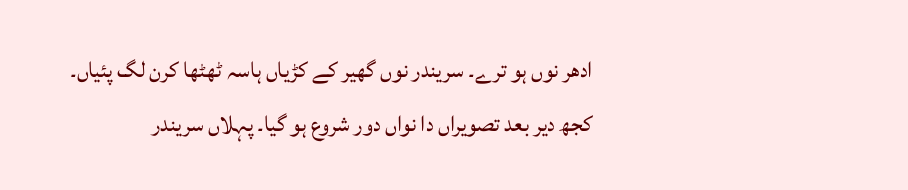ادھر نوں ہو ترے۔ سریندر نوں گھیر کے کڑیاں ہاسہ ٹھٹھا کرن لگ پئیاں۔ کجھ دیر بعد تصویراں دا نواں دور شروع ہو گیا۔ پہلاں سریندر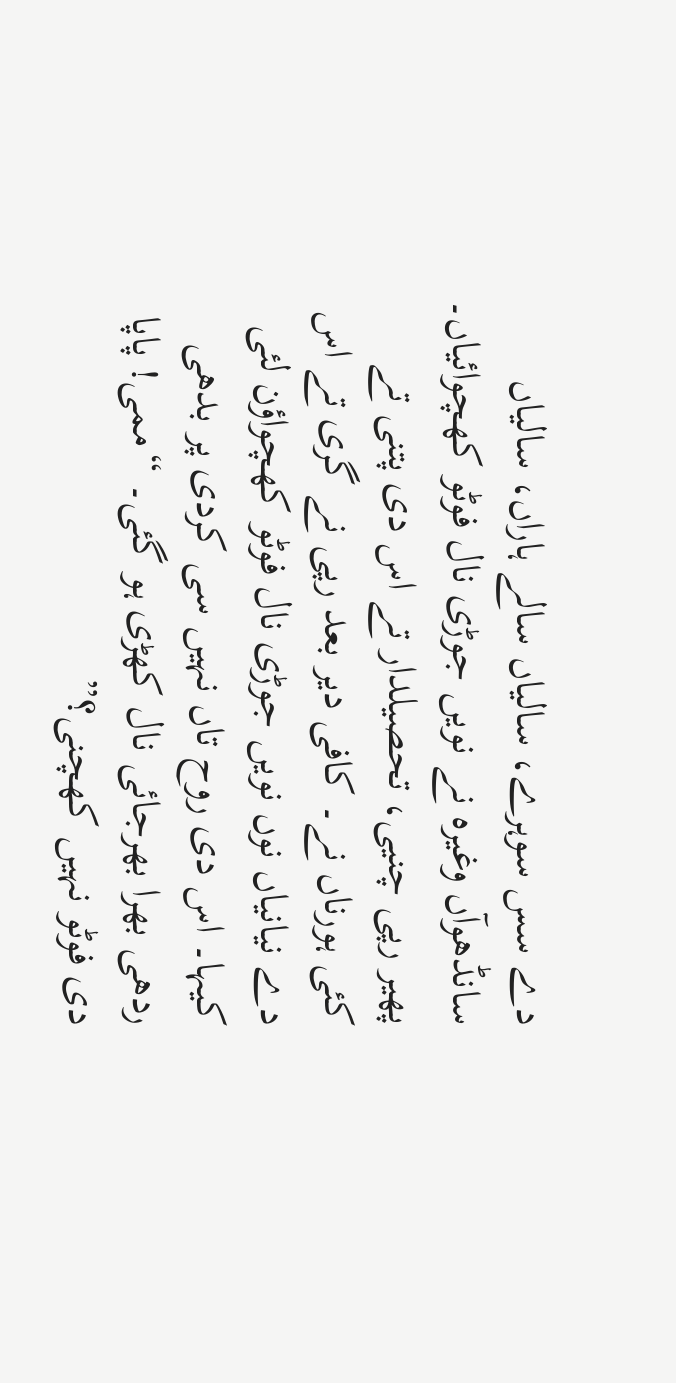دے سس سوہرے، سالیاں سالے ہاراں، سالیاں سانڈھوآں وغیرہ نے نویں جوڑی نال فوٹو کھچوائیاں۔ پھیر رپی چنیی، تحصیلدار تے اس دی پتنی تے کئی ہورناں نے۔ کافی دیر بعد رپی نے گری تے اس دے نیانیاں نوں نویں جوڑی نال فوٹو کھچواؤن لئی کیہا۔ اس دی روح تاں نہیں سی کردی پر بدھی ردھی بھرا بھرجائی نال کھڑی ہو گئی۔ “ممی! پاپا دی فوٹو نہیں کھچنی؟”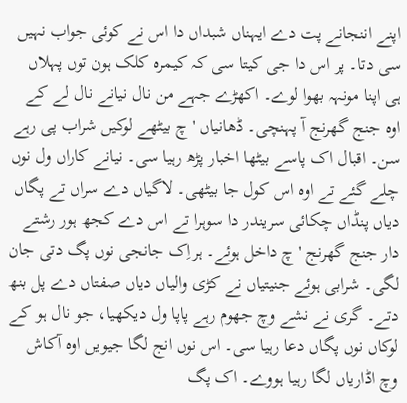اپنے اننجانے پت دے ایہناں شبداں دا اس نے کوئی جواب نہیں سی دتا۔ پر اس دا جی کیتا سی کہ کیمرہ کلک ہون توں پہلاں ہی اپنا مونہہ بھوا لوے۔ اکھڑے جہے من نال نیانے نال لے کے اوہ جنج گھرنج آ پہنچی۔ ڈھانیاں 'چ بیٹھے لوکیں شراب پی رہے سن۔ اقبال اک پاسے بیٹھا اخبار پڑھ رہیا سی۔ نیانے کاراں ول نوں چلے گئے تے اوہ اس کول جا بیٹھی۔ لاگیاں دے سراں تے پگاں دیاں پنڈاں چکائی سریندر دا سوہرا تے اس دے کجھ ہور رشتے دار جنج گھرنج 'چ داخل ہوئے۔ ہراِک جانجی نوں پگ دتی جان لگی۔ شرابی ہوئے جنیتیاں نے کڑی والیاں دیاں صفتاں دے پل بنھ دتے۔ گری نے نشے وچ جھوم رہے پاپا ول دیکھیا، جو نال ہو کے لوکاں نوں پگاں دعا رہیا سی۔ اس نوں انج لگا جیویں اوہ آکاش وچ اڈاریاں لگا رہیا ہووے۔ اک پگ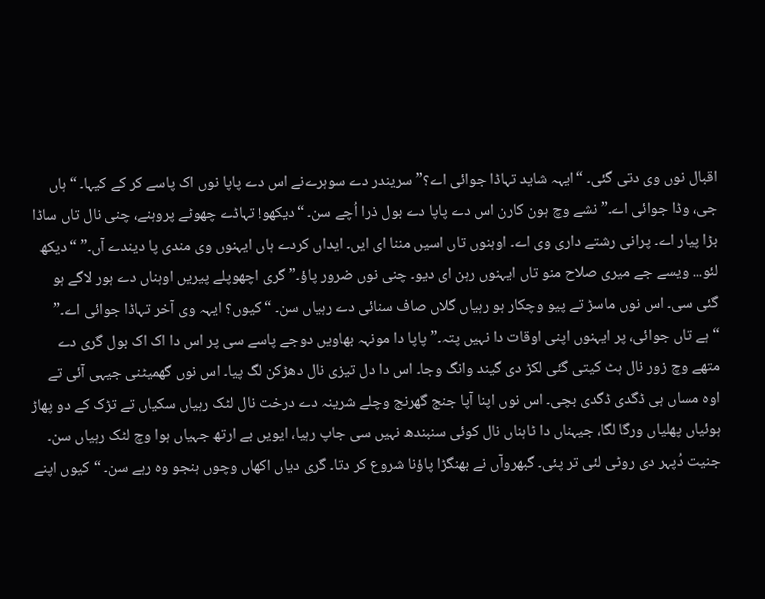اقبال نوں وی دتی گئی۔ “ایہہ شاید تہاڈا جوائی اے؟” سریندر دے سوہرےنے اس دے پاپا نوں اک پاسے کر کے کیہا۔ “ہاں جی، وڈا جوائی اے۔” نشے وچ ہون کارن اس دے پاپا دے بول ذرا اُچے سن۔ “دیکھو! تہاڈے چھوٹے پروہنے، چنی نال تاں ساڈا بڑا پیار اے۔ پرانی رشتے داری وی اے۔ اوہنوں تاں اسیں مننا ای ایں۔ ایداں کردے ہاں ایہنوں وی مندی پا دیندے آں۔” “دیکھ لئو... ویسے جے میری صلاح منو تاں ایہنوں رہن ای دیو۔ چنی نوں ضرور پاؤ۔” گری اچھوپلے پیریں اوہناں دے ہور لاگے ہو گئی سی۔ اس نوں ماسڑ تے پیو وچکار ہو رہیاں گلاں صاف سنائی دے رہیاں سن۔ “کیوں؟ ایہہ وی آخر تہاڈا جوائی اے۔” “ہے تاں جوائی، پر ایہنوں اپنی اوقات دا نہیں پتہ۔”پاپا دا مونہہ بھاویں دوجے پاسے سی پر اس دا اک اک بول گری دے متھے وچ زور نال ہٹ کیتی گئی لکڑ دی گیند وانگ وجا۔ اس دا دل تیزی نال دھڑکن لگ پیا۔ اس نوں گھمیٹنی جیہی آئی تے اوہ مساں ہی ڈگدی ڈگدی بچی۔ اس نوں اپنا آپا جنج گھرنج وچلے شرینہ دے درخت نال لٹک رہیاں سکیاں تے تڑک کے دو پھاڑ ہوئیاں پھلیاں ورگا لگا، جیہناں دا ٹاہناں نال کوئی سنبندھ نہیں سی جاپ رہیا، ایویں بے ارتھ جہیاں ہوا وچ لٹک رہیاں سن۔ جنیت دُپہر دی روٹی لئی تر پئی۔ گبھروآں نے بھنگڑا پاؤنا شروع کر دتا۔ گری دیاں اکھاں وچوں ہنجو وہ رہے سن۔ “کیوں اپنے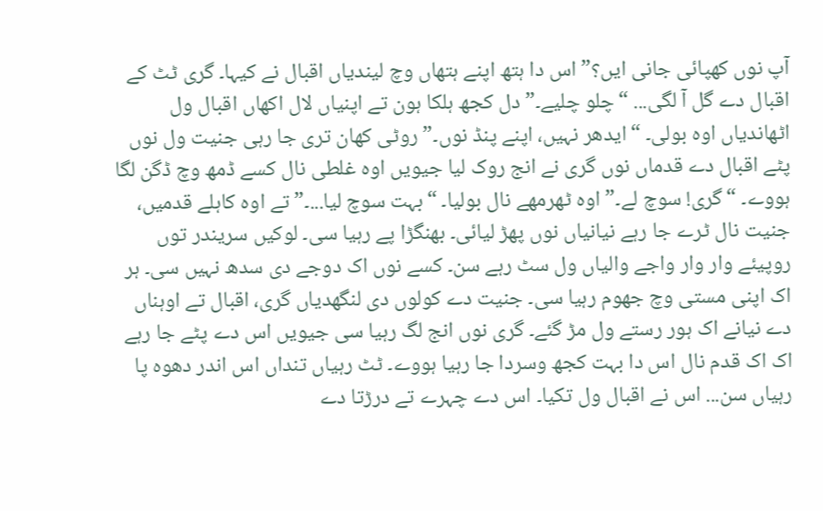آپ نوں کھپائی جانی ایں؟” اس دا ہتھ اپنے ہتھاں وچ لیندیاں اقبال نے کیہا۔ گری ٹٹ کے اقبال دے گل آ لگی... “چلو چلیے۔” دل کجھ ہلکا ہون تے اپنیاں لال اکھاں اقبال ول اٹھاندیاں اوہ بولی۔ “ایدھر نہیں، اپنے پنڈ نوں۔” روٹی کھان تری جا رہی جنیت ول نوں پٹے اقبال دے قدماں نوں گری نے انج روک لیا جیویں اوہ غلطی نال کسے ڈمھ وچ ڈگن لگا ہووے۔ “گری! سوچ لے۔” اوہ ٹھرمھے نال بولیا۔ “بہت سوچ لیا...۔” تے اوہ کاہلے قدمیں، جنیت نال ٹرے جا رہے نیانیاں نوں پھڑ لیائی۔ بھنگڑا پے رہیا سی۔ لوکیں سریندر توں روپیئے وار وار واجے والیاں ول سٹ رہے سن۔ کسے نوں اک دوجے دی سدھ نہیں سی۔ ہر اک اپنی مستی وچ جھوم رہیا سی۔ جنیت دے کولوں دی لنگھدیاں گری، اقبال تے اوہناں دے نیانے اک ہور رستے ول مڑ گئے۔ گری نوں انج لگ رہیا سی جیویں اس دے پٹے جا رہے اک اک قدم نال اس دا بہت کجھ وسردا جا رہیا ہووے۔ ٹٹ رہیاں تنداں اس اندر دھوہ پا رہیاں سن... اس نے اقبال ول تکیا۔ اس دے چہرے تے درڑتا دے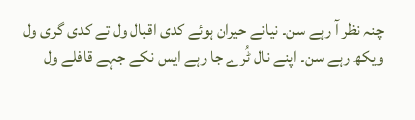چنہ نظر آ رہے سن۔ نیانے حیران ہوئے کدی اقبال ول تے کدی گری ول ویکھ رہے سن۔ اپنے نال ٹُرے جا رہے ایس نکے جہے قافلے ول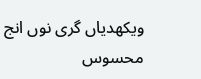ویکھدیاں گری نوں انج محسوس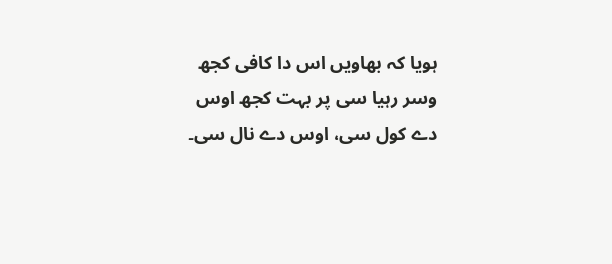ہویا کہ بھاویں اس دا کافی کجھ وسر رہیا سی پر بہت کجھ اوس دے کول سی، اوس دے نال سی۔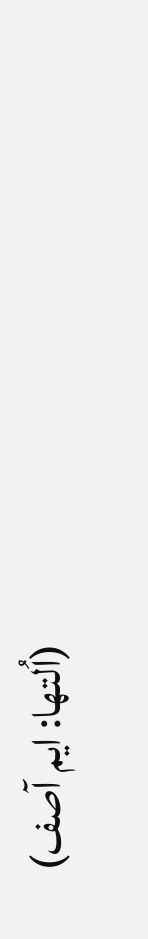(اُلتھا: ایم آصف)